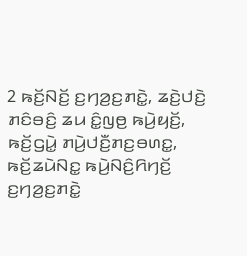2 ꤒꤢꤩ꤬ꤡꤢꤩ꤬ ꤢ꤬ꤚꤤ꤬ꤢ꤬ꤊꤢꤧ꤭, ꤘꤢꤧ꤬ꤓꤢꤧ꤬ ꤊꤢꤨꤋꤢꤨ꤬ ꤘꤣ ꤢꤨ꤭ꤜꤥ꤬ ꤒꤣꤧ꤬ꤟꤢꤩ꤬, ꤒꤢꤩ꤬ꤞꤣꤧ꤭ ꤊꤣꤧ꤬ꤓꤢꤪ꤬ꤊꤢ꤬ꤋꤛꤢ꤭, ꤒꤢꤩ꤬ꤘꤣꤧꤡꤢ꤭ ꤒꤣꤧ꤬ꤡꤢꤨ꤬ꤖꤚꤢꤩ꤬ ꤢ꤬ꤚꤤ꤬ꤢ꤬ꤊꤢꤧ꤭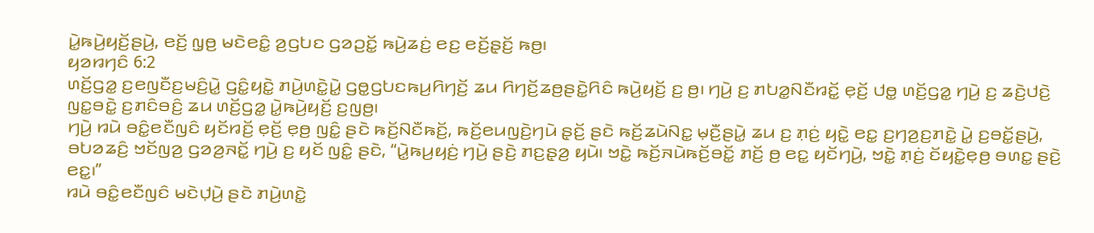ꤣꤧ꤭ꤒꤣꤧ꤬ꤟꤢꤩ꤬ꤔꤣꤧ꤬, ꤕꤢꤩ꤬ ꤜ꤫ꤥ꤬ ꤗꤢꤧꤕꤢꤨ꤭ ꤤ꤬ꤞꤝꤢ ꤞꤤꤑꤢꤩ꤭ ꤒꤣꤧ꤬ꤘꤢꤦ꤬ ꤕꤢ꤬ ꤕꤢꤩ꤬ꤔ꤫ꤢꤩ꤬ ꤒꤥ꤬꤯
ꤟꤤꤙꤚꤢꤨ 6:2
ꤛꤢꤩ꤬ꤞꤤ꤭ ꤢ꤬ꤕꤜꤢꤪꤢ꤬ꤗꤢꤨ꤬ꤣꤧ꤭ ꤞꤢꤨ꤭ꤟꤢꤧ꤭ ꤊꤣꤧ꤬ꤛꤢꤧ꤭ꤣꤧ꤭ ꤞꤥ꤭ꤞꤝꤢꤒꤣ꤬ꤖꤚꤢꤩ꤬ ꤘꤣ ꤖꤚꤢꤩ꤬ꤘꤥ꤬ꤔꤢꤧ꤭ꤖꤢꤨ ꤒꤣꤧ꤬ꤟꤢꤩ꤬ ꤢ꤬ ꤥ꤬꤯ ꤚꤣꤧ꤬ ꤢ꤬ ꤊꤝꤤ꤭ꤡꤢꤪꤙꤢꤩ꤭ ꤕ꤫ꤢꤩ꤬ ꤓꤥ꤭ ꤛꤢꤩ꤬ꤞꤤ꤭ ꤚꤣꤧ꤬ ꤢ꤬ ꤘꤢꤧ꤬ꤓꤢꤧ꤬ ꤜꤢ꤭ꤋꤢꤧ꤭ ꤢ꤬ꤊꤢꤨꤋꤢꤨ꤬ ꤘꤣ ꤛꤢꤩ꤬ꤞꤤ꤭ ꤣꤧ꤭ꤒꤣꤧ꤬ꤟꤢꤩ꤬ ꤢ꤬ꤜꤥ꤬꤯
ꤚꤣꤧ꤬ ꤙꤣꤧ ꤋꤢꤨ꤭ꤕꤢꤪꤜꤢꤨ ꤟꤢꤩꤙꤢꤩ꤬ ꤕ꤫ꤢꤩ꤬ ꤕ꤫ꤥ꤬ ꤜꤢꤨ꤭ ꤔꤢꤧ ꤒꤢꤩ꤬ꤡꤢꤪꤒꤢꤩ꤬, ꤒꤢꤩ꤬ꤕꤣꤜꤢꤧ꤬ꤚꤣꤧ ꤔ꤫ꤢꤩ꤬ ꤔꤢꤧ ꤒꤢꤩ꤬ꤘꤣꤧꤡꤢ꤭ ꤗ꤫ꤢꤪ꤬ꤔꤣꤧ꤭ ꤘꤣ ꤢ꤬ ꤊ꤫ꤢꤦ꤬ ꤟꤢꤧ꤭ ꤕꤢ꤭ ꤢ꤬ꤚꤤ꤬ꤢ꤬ꤊꤢꤧ꤭ ꤣꤧ꤭ ꤢ꤬ꤋꤢꤩ꤭ꤔꤣꤧ꤬, ꤋꤝꤤꤘꤢꤨ꤬ ꤠꤢꤩꤜꤤ꤬ ꤞꤤꤤ꤬ꤏꤢꤩ꤭ ꤚꤣꤧ꤬ ꤢ꤬ ꤟꤢꤩ ꤜꤢꤨ꤭ ꤔꤢꤧ, “ꤣꤧ꤭ꤒꤣ꤬ꤟꤢꤦ꤬ ꤚꤣꤧ꤬ ꤔꤢꤧ꤬ ꤊꤢ꤬ꤔ꤫ꤤ꤬ ꤟꤣꤧ꤯ ꤠꤢꤧ꤭ ꤒꤢꤩ꤬ꤏꤣꤧꤒꤢꤩ꤬ꤋꤢꤩ꤭ ꤊꤢꤩ꤬ ꤥ꤬ ꤕꤢ꤭ ꤟꤢꤩꤚꤣꤧ꤬, ꤠꤢꤧ꤭ ꤊ꤫ꤢꤦ꤬ ꤢꤩꤟꤢꤧ꤭ꤕ꤫ꤥ꤬ ꤋꤛꤢ꤭ ꤔꤢꤧ꤬ ꤕꤢ꤭꤯”
ꤙꤣꤧ ꤋꤢꤨ꤭ꤕꤢꤪꤜꤢꤨ ꤗꤢꤧꤓ꤫ꤣꤧ꤬ ꤔꤢꤧ ꤊꤣꤧ꤬ꤛꤢꤧ꤭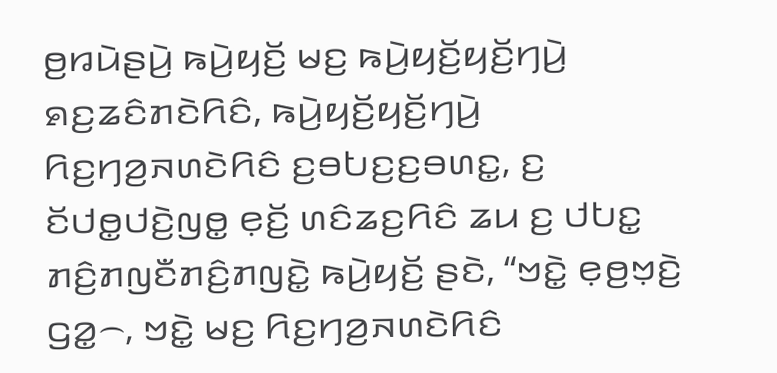ꤥ꤬ꤙꤣꤧꤔꤣꤧ꤬ ꤒꤣꤧ꤬ꤟꤢꤩ꤬ ꤗꤢ꤬ ꤒꤣꤧ꤬ꤟꤢꤩ꤬ꤟꤢꤩ꤬ꤚꤣꤧ꤬ ꤎꤢ꤬ꤘꤢꤨꤊꤢꤧꤖꤢꤨ, ꤒꤣꤧ꤬ꤟꤢꤩ꤬ꤟꤢꤩ꤬ꤚꤣꤧ꤬ ꤖꤢ꤬ꤚꤤ꤬ꤏꤛꤢꤧꤖꤢꤨ ꤢ꤬ꤋꤝꤢ꤬ꤢ꤬ꤋꤛꤢ꤭, ꤢ꤬ ꤢꤩꤓꤥ꤭ꤓꤢꤧ꤬ꤜꤥ꤭ ꤕ꤫ꤢꤩ꤬ ꤛꤢꤨꤘꤢ꤬ꤖꤢꤨ ꤘꤣ ꤢ꤬ ꤓꤝꤢ꤭ ꤊꤢꤨ꤬ꤊꤜꤢꤪꤊꤢꤨ꤬ꤊꤜꤢꤧ꤭ ꤒꤣꤧ꤬ꤟꤢꤩ꤬ ꤔꤢꤧ, “ꤠꤢꤧ꤭ ꤕ꤫ꤥ꤬ꤠ꤫ꤢꤧ꤬ ꤞꤤ꤭꤮, ꤠꤢꤧ꤭ ꤗꤢ꤬ ꤖꤢ꤬ꤚꤤ꤬ꤏꤛꤢꤧꤖꤢꤨ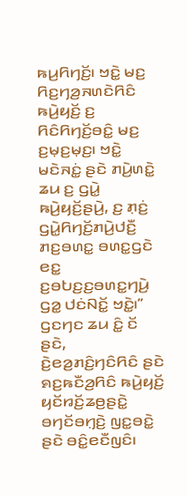ꤒꤣ꤬ꤖꤚꤢꤩ꤬꤯ ꤠꤢꤧ꤭ ꤗꤢ꤬ ꤖꤢ꤬ꤚꤤ꤬ꤏꤛꤢꤧꤖꤢꤨ ꤒꤣꤧ꤬ꤟꤢꤩ꤬ ꤢ꤬ ꤖꤢꤨꤖꤚꤢꤩ꤬ꤋꤢꤨ꤭ ꤗꤢ꤬ ꤢ꤬ꤗ꤫ꤢ꤬ꤗ꤫ꤢ꤬꤯ ꤠꤢꤧ꤭ ꤗꤢꤧꤏꤢꤦ꤭ ꤔꤢꤧ ꤊꤣꤧ꤬ꤛꤢꤧ꤭ ꤘꤣ ꤢ꤬ ꤞꤣꤧ꤭ ꤒꤣꤧ꤬ꤟꤢꤩ꤬ꤔꤣꤧ꤬, ꤢ꤬ ꤊ꤫ꤢꤦ꤬ ꤞꤣꤧ꤭ꤖꤚꤢꤩ꤬ꤊꤣꤧ꤬ꤓꤢꤪ꤬ ꤊꤢ꤬ꤋꤛꤢ꤭ ꤋꤛꤢ꤭ꤞꤢꤧ ꤕꤢ꤭ ꤢ꤬ꤋꤝꤢ꤬ꤢ꤬ꤋꤛꤢ꤭ꤚꤣꤧ꤬ ꤞꤤ꤭ ꤓꤢꤦꤡꤢꤩ꤭ ꤠꤢꤧ꤭꤯”
ꤞꤢꤚꤢ ꤘꤣ ꤢꤨ꤭ ꤢꤩ ꤔꤢꤧ, ꤢꤧ꤬ꤕꤤ꤬ꤊꤢꤨ꤬ꤚꤢꤨꤖꤢꤨ ꤔꤢꤧ ꤎꤢ꤬ꤒꤢꤪꤤ꤬ꤖꤢꤨ ꤒꤣꤧ꤬ꤟꤢꤩ꤬ ꤟꤢꤩꤙꤢꤩ꤬ꤘꤥ꤬ꤔꤢꤧ꤭ ꤋꤚꤢꤩꤋꤚ꤫ꤢꤧ꤬ ꤜꤢ꤭ꤋꤢꤧ꤭ ꤔꤢꤧ ꤋꤢꤨ꤭ꤕꤢꤪꤜꤢꤨ꤯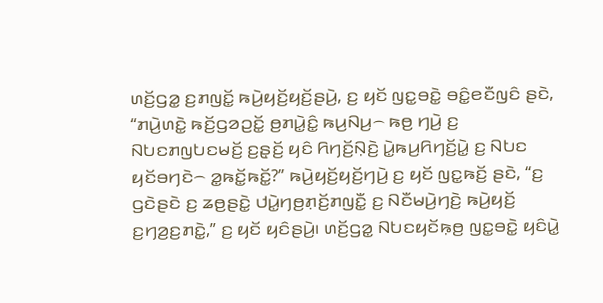ꤛꤢꤩ꤬ꤞꤤ꤭ ꤢ꤬ꤊꤜꤢꤩ꤭ ꤒꤣꤧ꤬ꤟꤢꤩ꤬ꤟꤢꤩ꤬ꤔꤣꤧ꤬, ꤢ꤬ ꤟꤢꤩ ꤜꤢ꤭ꤋꤢꤧ꤭ ꤋꤢꤨ꤭ꤕꤢꤪꤜꤢꤨ ꤔꤢꤧ, “ꤊꤣꤧ꤬ꤛꤢꤧ꤭ ꤒꤢꤩ꤬ꤞꤤꤑꤢꤩ꤭ ꤥ꤬ꤊꤣꤧ꤭ꤢꤨ꤭ ꤒꤣ꤬ꤡꤣ꤬꤮ ꤒꤥ꤬ ꤚꤣꤧ꤬ ꤢ꤬ ꤡꤝꤢꤊꤜꤝꤢꤗꤢꤩ꤬ ꤢ꤬ꤔ꤫ꤢꤩ꤬ ꤟꤢꤨ ꤖꤚꤢꤩ꤬ꤡ꤫ꤢꤧ꤬ ꤣꤧ꤭ꤒꤣ꤬ꤖꤚꤢꤩ꤬ꤣꤧ꤭ ꤢ꤬ ꤡꤝꤢ ꤟꤢꤩꤋꤚꤢꤧ꤮ ꤤ꤭ꤒꤢꤩ꤭ꤒꤢꤩ꤭?” ꤒꤣꤧ꤬ꤟꤢꤩ꤬ꤟꤢꤩ꤬ꤚꤣꤧ꤬ ꤢ꤬ ꤟꤢꤩ ꤜꤢ꤭ꤒꤢꤩ꤬ ꤔꤢꤧ, “ꤢ꤬ ꤞꤢꤧꤔꤢꤧ ꤢ꤬ ꤘꤥ꤬ꤔꤢꤧ꤭ ꤓꤣꤧ꤭ꤚꤥ꤬ꤊ꤫ꤢꤩ꤬ꤊꤜꤢꤪ꤭ ꤢ꤬ ꤡꤢꤪꤗꤣꤧ꤬ꤚꤢꤧ꤬ ꤒꤣꤧ꤬ꤟꤢꤩ꤬ ꤢ꤬ꤚꤤ꤬ꤢ꤬ꤊꤢꤧ꤭,” ꤢ꤬ ꤟꤢꤩ ꤟꤢꤨꤔꤣꤧ꤬꤯ ꤛꤢꤩ꤬ꤞꤤ꤭ ꤡꤝꤢꤟꤢꤩꤒ꤫ꤥ꤬ ꤜꤢ꤭ꤋꤢꤧ꤭ ꤟꤢꤨꤣꤧ꤭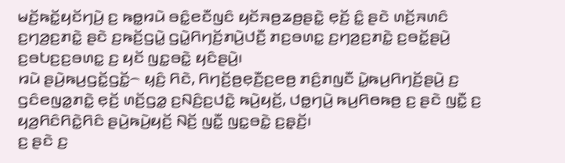ꤗꤢꤩ꤬ꤒꤢꤩ꤭ꤟꤢꤩꤚꤣꤧ꤬ ꤢ꤬ ꤒꤥ꤭ꤙꤣꤧ ꤋꤢꤨ꤭ꤕꤢꤪꤜꤢꤨ ꤟꤢꤩꤏꤥ꤬ꤘꤥ꤬ꤔꤢꤧ꤭ ꤕ꤫ꤢꤩ꤬ ꤢꤨ꤭ ꤔꤢꤧ ꤛꤢꤩ꤬ꤏꤛꤢꤨ ꤢ꤬ꤚꤤ꤬ꤢ꤬ꤊꤢꤧ꤭ ꤔꤢꤧ ꤢ꤬ꤒꤢꤩ꤬ꤞꤣꤧ꤭ ꤞꤣꤧ꤭ꤖꤚꤢꤩ꤬ꤊꤣꤧ꤬ꤓꤢꤪ꤬ ꤊꤢ꤬ꤋꤛꤢ꤭ ꤢ꤬ꤚꤤ꤬ꤢ꤬ꤊꤢꤧ꤭ ꤢ꤬ꤋꤢꤩ꤭ꤔꤣꤧ꤬ ꤢ꤬ꤋꤝꤢ꤬ꤢ꤬ꤋꤛꤢ꤭ ꤢ꤬ ꤟꤢꤩ ꤜꤢ꤭ꤋꤢꤧ꤭ ꤟꤢꤨꤔꤣꤧ꤬꤯
ꤙꤣꤧ ꤔꤣꤧ꤬ꤒꤣ꤬ꤞꤢꤩ꤭ꤞꤢꤩ꤭꤮ ꤟ꤫ꤢꤨ꤬ ꤖꤢꤧ, ꤖꤚꤢꤩ꤬ꤥ꤬ꤕ꤫ꤢꤪ꤬ꤢ꤬ꤕꤥ꤬ ꤊꤢꤨ꤬ꤊꤜꤢꤪ ꤣꤧ꤭ꤒꤣ꤬ꤖꤚꤢꤩ꤬ꤔꤣꤧ꤬ ꤢ꤬ ꤞꤢꤨꤕꤜꤤ꤭ꤊꤢꤧ꤭ ꤕ꤫ꤢꤩ꤬ ꤛꤢꤩ꤬ꤞꤤ꤭ ꤢ꤬ꤡꤢꤨ꤬ꤢ꤬ꤓꤢꤧ꤭ ꤒꤣꤧ꤬ꤟꤢꤩ꤬, ꤓꤥ꤭ꤚꤣꤧ꤬ ꤒꤣ꤬ꤖꤥꤒꤥ꤬ ꤢ꤬ ꤔꤢꤧ ꤜꤢꤪ꤭ ꤢ꤬ ꤟꤤ꤬ꤖꤢꤨꤖꤢꤧ꤭ꤖꤢꤨ ꤔꤣꤧ꤬ꤒꤣꤧ꤬ꤟꤢꤩ꤬ ꤡꤢꤩ꤬ ꤜꤢꤪ꤭ ꤜꤢ꤭ꤋꤢꤧ꤭ ꤢ꤬ꤔ꤫ꤢꤩ꤬꤯
ꤢ꤬ ꤔꤢꤧ ꤢ꤬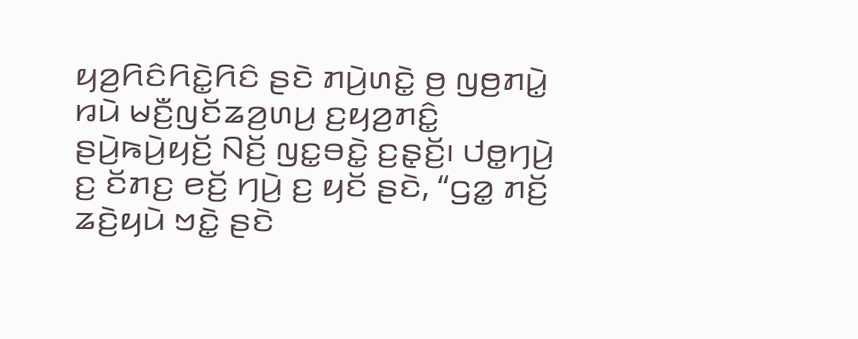ꤟꤤ꤬ꤖꤢꤨꤖꤢꤧ꤭ꤖꤢꤨ ꤔꤢꤧ ꤊꤣꤧ꤬ꤛꤢꤧ꤭ ꤥ꤬ ꤜꤥ꤬ꤊꤣꤧ꤭ ꤙꤣꤧ ꤗꤢꤪ꤬ꤜꤢꤩꤘꤤ꤬ꤛꤣ꤬ ꤢ꤬ꤟꤤ꤬ꤊꤢꤨ꤭ ꤔꤣꤧ꤬ꤒꤣꤧ꤬ꤟꤢꤩ꤬ ꤡꤢꤩ꤬ ꤜꤢ꤭ꤋꤢꤧ꤭ ꤢ꤬ꤔ꤫ꤢꤩ꤬꤯ ꤓꤥ꤭ꤚꤣꤧ꤬ ꤢ꤬ ꤢꤩꤊꤢ꤬ ꤕꤢꤩ꤬ ꤚꤣꤧ꤬ ꤢ꤬ ꤟꤢꤩ ꤔꤢꤧ, “ꤞꤤ꤭ ꤊꤢꤩ꤬ ꤘꤢꤧ꤬ꤟꤣꤧ ꤠꤢꤧ꤭ ꤔꤢꤧ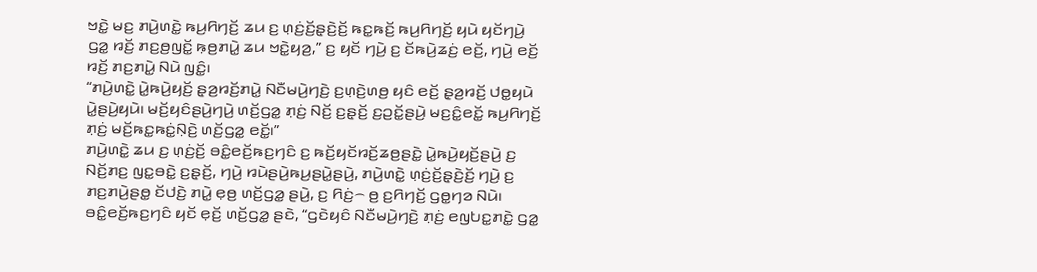ꤠꤢꤧ꤭ ꤗꤢ꤬ ꤊꤣꤧ꤬ꤛꤢꤧ꤭ ꤒꤣ꤬ꤖꤚꤢꤩ꤬ ꤘꤣ ꤢ꤬ ꤛ꤫ꤢꤦ꤬ꤢꤩ꤬ꤔ꤫ꤢꤧ꤬ꤢꤩ꤬ ꤒꤢ꤭ꤒꤢꤩ꤬ ꤒꤣ꤬ꤖꤚꤢꤩ꤬ ꤟꤣꤧ ꤟꤢꤩꤚꤣꤧ꤬ ꤞꤤ꤭ ꤙꤢꤩ꤬ ꤊꤢ꤬ꤥ꤬ꤜꤢꤩ꤭ ꤒ꤫ꤥ꤬ꤊꤣꤧ꤭ ꤘꤣ ꤠꤢꤧ꤭ꤟꤤ꤬,” ꤢ꤬ ꤟꤢꤩ ꤚꤣꤧ꤬ ꤢ꤬ ꤢꤩꤒꤣꤧ꤬ꤘꤢꤦ꤬ ꤕꤢꤩ꤬, ꤚꤣꤧ꤬ ꤕꤢꤩ꤬ ꤙꤢꤩ꤬ ꤊꤢ꤬ꤊꤣꤧ꤭ ꤡꤣꤧ ꤜꤢꤨ꤭꤯
“ꤊꤣꤧ꤬ꤛꤢꤧ꤭ ꤣꤧ꤭ꤒꤣꤧ꤬ꤟꤢꤩ꤬ ꤔ꤫ꤤ꤬ꤙꤢꤩ꤬ꤊꤣꤧ꤭ ꤡꤢꤪꤗꤣꤧ꤬ꤚꤢꤧ꤬ ꤢ꤬ꤛ꤫ꤢꤧ꤬ꤛꤥ꤬ ꤟꤢꤨ ꤕꤢꤩ꤬ ꤔ꤫ꤤ꤬ꤙꤢꤩ꤬ ꤓꤥ꤭ꤟꤣꤧ ꤣꤧ꤭ꤔꤣꤧ꤬ꤟꤣꤧ꤯ ꤗꤢꤩ꤬ꤟꤢꤨꤔꤣꤧ꤬ꤚꤣꤧ꤬ ꤛꤢꤩ꤬ꤞꤤ꤭ ꤊ꤫ꤢꤦ꤬ ꤡꤢꤩ꤬ ꤢ꤬ꤔ꤫ꤢꤩ꤬ ꤢ꤬ꤑꤢꤩ꤭ꤔꤣꤧ꤬ ꤗꤢ꤬ꤢꤨ꤭ꤕꤢꤩ꤭ ꤒꤣ꤬ꤖꤚꤢꤩ꤬ ꤊ꤫ꤢꤦ꤬ ꤗꤢꤩ꤬ꤒꤢ꤭ꤒꤢꤦ꤭ꤡ꤫ꤢꤧ꤬ ꤛꤢꤩ꤬ꤞꤤ꤭ ꤕꤢꤩ꤭꤯”
ꤊꤣꤧ꤬ꤛꤢꤧ꤭ ꤘꤣ ꤢ꤬ ꤛ꤫ꤢꤦ꤬ꤢꤩ꤬ ꤋꤢꤨ꤭ꤕꤢꤩ꤬ꤒꤢ꤬ꤚꤢꤨ ꤢ꤬ ꤒꤢꤩ꤬ꤟꤢꤩꤙꤢꤩ꤬ꤘꤥ꤬ꤔꤢꤧ꤭ ꤣꤧ꤭ꤒꤣꤧ꤬ꤟꤢꤩ꤬ꤔꤣꤧ꤬ ꤢ꤬ ꤡꤢꤩ꤬ꤊꤢ꤬ ꤜꤢ꤭ꤋꤢꤧ꤭ ꤢ꤬ꤔ꤫ꤢꤩ꤬, ꤚꤣꤧ꤬ ꤙꤣꤧꤔꤣꤧ꤬ꤒꤣ꤬ꤔꤣꤧ꤭ꤔꤣꤧ꤬, ꤊꤣꤧ꤬ꤛꤢꤧ꤭ ꤛ꤫ꤢꤦ꤬ꤢꤩ꤬ꤔ꤫ꤢꤧ꤬ꤢꤩ꤬ ꤚꤣꤧ꤬ ꤢ꤬ ꤊꤢ꤬ꤊꤣꤧ꤬ꤔꤥ꤭ ꤢꤩꤓꤢꤧ꤬ ꤊꤣꤧ꤭ ꤕ꤫ꤥ꤬ ꤛꤢꤩ꤬ꤞꤤ꤭ ꤔꤣꤧ꤬, ꤢ꤬ ꤖꤢꤦ꤬꤮ ꤥ꤬ ꤢ꤬ꤖꤚꤢꤩ꤬ ꤞꤥ꤭ꤚꤤ ꤡꤣꤧ꤯
ꤋꤢꤨ꤭ꤕꤢꤩ꤬ꤒꤢ꤬ꤚꤢꤨ ꤟꤢꤩ ꤕ꤫ꤢꤩ꤬ ꤛꤢꤩ꤬ꤞꤤ꤭ ꤔꤢꤧ, “ꤞꤢꤧꤟꤢꤨ ꤡꤢꤪꤗꤣꤧ꤬ꤚꤢꤧ꤬ ꤊ꤫ꤢꤦ꤬ ꤕꤜꤝꤢ꤭ꤊꤢꤧ꤭ ꤞꤤ꤭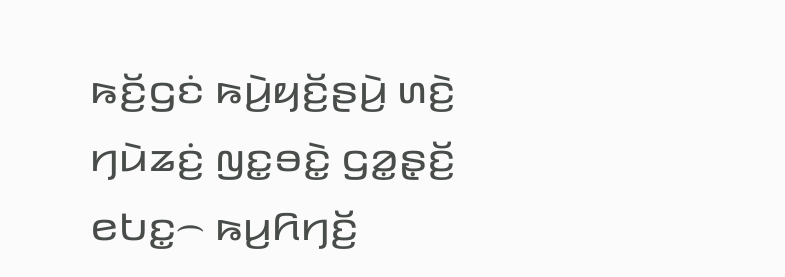ꤒꤢꤩ꤬ꤞꤢꤦ ꤒꤣꤧ꤬ꤟꤢꤩ꤬ꤔꤣꤧ꤬ ꤛꤢꤧ꤬ ꤚꤣꤧꤘꤢꤦ꤬ ꤜꤢ꤭ꤋꤢꤧ꤭ ꤞꤤ꤭ꤔ꤫ꤢꤩ꤬ ꤕꤝꤢ꤭꤮ ꤒꤣ꤬ꤖꤚꤢꤩ꤬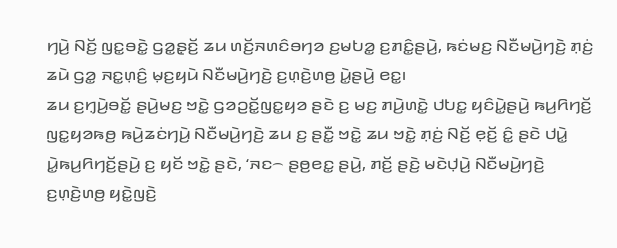ꤚꤣꤧ꤬ ꤡꤢꤩ꤬ ꤜꤢ꤭ꤋꤢꤧ꤭ ꤞꤤ꤭ꤔ꤫ꤢꤩ꤬ ꤘꤣ ꤛꤢꤩ꤬ꤏꤛꤢꤨꤋꤚꤤ ꤢ꤬ꤗꤝꤤ꤭ ꤢ꤬ꤊꤢꤨ꤭ꤔꤣꤧ꤬, ꤒꤢꤦꤗꤢ꤬ ꤡꤢꤪꤗꤣꤧ꤬ꤚꤢꤧ꤬ ꤊ꤫ꤢꤦ꤬ ꤘꤣꤧ ꤞꤤ꤭ ꤏꤢ꤭ꤛ꤫ꤢꤨ꤬ ꤗ꤫ꤢ꤬ꤟꤣꤧ ꤡꤢꤪꤗꤣꤧ꤬ꤚꤢꤧ꤬ ꤢ꤬ꤛ꤫ꤢꤧ꤬ꤛꤥ꤬ ꤣꤧ꤭ꤔꤣꤧ꤬ ꤕꤢ꤭꤯
ꤘꤣ ꤢ꤬ꤚ꤫ꤣꤧ꤬ꤋꤢꤩ꤭ ꤔꤣꤧ꤬ꤗꤢ꤬ ꤠꤢꤧ꤭ ꤞꤤꤑꤢꤩ꤭ꤜꤢ꤭ꤟꤤ ꤔꤢꤧ ꤢ꤬ ꤗꤢ꤬ ꤊꤣꤧ꤬ꤛꤢꤧ꤭ ꤓꤝꤢ꤭ ꤟꤢꤨꤣꤧ꤭ꤔꤣꤧ꤬ ꤒꤣ꤬ꤖꤚꤢꤩ꤬ ꤜꤢ꤭ꤟꤤꤒꤥ꤬ ꤒꤣꤧ꤬ꤘꤢꤦꤚꤣꤧ꤬ ꤡꤢꤪꤗꤣꤧ꤬ꤚꤢꤧ꤬ ꤘꤣ ꤢ꤬ ꤔꤢꤪ꤭ ꤠꤢꤧ꤭ ꤘꤣ ꤠꤢꤧ꤭ ꤊ꤫ꤢꤦ꤬ ꤡꤢꤩ꤬ ꤕ꤫ꤢꤩ꤬ ꤢꤨ꤭ ꤔꤢꤧ ꤓꤣꤧ꤭ ꤣꤧ꤭ꤒꤣ꤬ꤖꤚꤢꤩ꤬ꤔꤣꤧ꤬ ꤢ꤬ ꤟꤢꤩ ꤠꤢꤧ꤭ ꤔꤢꤧ, ‘ꤏꤢ꤮ ꤔꤥ꤬ꤕꤢ꤭ ꤔꤣꤧ꤬, ꤊꤢꤩ꤬ ꤔꤢꤧ꤬ ꤗꤢꤧꤓ꤫ꤣꤧ꤬ ꤡꤢꤪꤗꤣꤧ꤬ꤚꤢꤧ꤬ ꤢ꤬ꤛ꤫ꤢꤧ꤬ꤛꤥ꤬ ꤟꤢꤧ꤭ꤜꤢꤧ꤬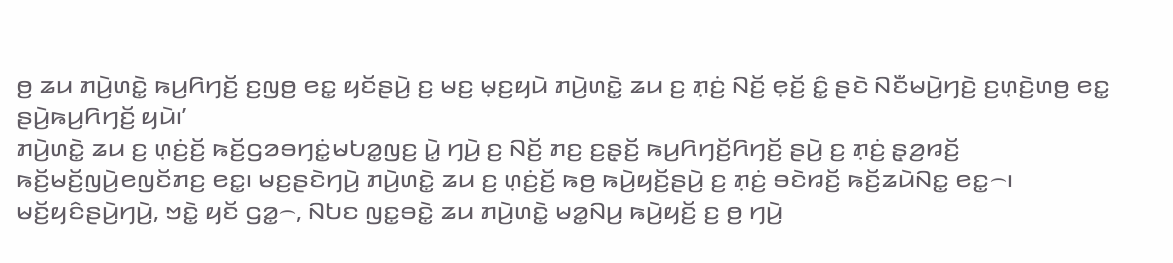ꤥ꤬ ꤘꤣ ꤊꤣꤧ꤬ꤛꤢꤧ꤭ ꤒꤣ꤬ꤖꤚꤢꤩ꤬ ꤢ꤬ꤜꤥ꤬ ꤕꤢ꤭ ꤟꤢꤩꤔꤣꤧ꤬ ꤢ꤬ ꤗꤢ꤬ ꤗ꤫ꤢ꤬ꤟꤣꤧ ꤊꤣꤧ꤬ꤛꤢꤧ꤭ ꤘꤣ ꤢ꤬ ꤊ꤫ꤢꤦ꤬ ꤡꤢꤩ꤬ ꤕ꤫ꤢꤩ꤬ ꤢꤨ꤭ ꤔꤢꤧ ꤡꤢꤪꤗꤣꤧ꤬ꤚꤢꤧ꤬ ꤢ꤬ꤛ꤫ꤢꤧ꤬ꤛꤥ꤬ ꤕꤢ꤭ ꤔꤣꤧ꤬ꤒꤣ꤬ꤖꤚꤢꤩ꤬ ꤟꤣꤧ꤯’
ꤊꤣꤧ꤬ꤛꤢꤧ꤭ ꤘꤣ ꤢ꤬ ꤛ꤫ꤢꤦ꤬ꤢꤩ꤬ ꤒꤢꤩ꤬ꤞꤤꤋꤚꤢꤦ꤭ꤗꤝꤤ꤭ꤜꤢ꤬ ꤣꤧ꤭ ꤚꤣꤧ꤬ ꤢ꤬ ꤡꤢꤩ꤬ ꤊꤢ꤬ ꤢ꤬ꤔ꤫ꤢꤩ꤬ ꤒꤣ꤬ꤖꤚꤢꤩ꤬ꤖꤚꤢꤩ꤬ ꤔꤣꤧ꤬ ꤢ꤬ ꤊ꤫ꤢꤦ꤬ ꤔ꤫ꤤ꤬ꤙꤢꤩ꤬ ꤒꤢꤩ꤬ꤗꤢꤩ꤬ꤜꤣꤧ꤬ꤕꤜꤢꤩꤊꤢ꤬ ꤕꤢ꤭꤯ ꤗꤢ꤬ꤔꤢꤧꤚꤣꤧ꤬ ꤊꤣꤧ꤬ꤛꤢꤧ꤭ ꤘꤣ ꤢ꤬ ꤛ꤫ꤢꤦ꤬ꤢꤩ꤬ ꤒꤥ꤬ ꤒꤣꤧ꤬ꤟꤢꤩ꤬ꤔꤣꤧ꤬ ꤢ꤬ ꤊ꤫ꤢꤦ꤬ ꤋꤢꤧꤙꤢꤩ꤬ ꤒꤢꤩ꤬ꤘꤣꤧꤡꤢ꤭ ꤕꤢ꤭꤮꤯
ꤗꤢꤩ꤬ꤟꤢꤨꤔꤣꤧ꤬ꤚꤣꤧ꤬, ꤠꤢꤧ꤭ ꤟꤢꤩ ꤞꤤ꤭꤮, ꤡꤝꤢ ꤜꤢ꤭ꤋꤢꤧ꤭ ꤘꤣ ꤊꤣꤧ꤬ꤛꤢꤧ꤭ ꤗꤤ꤭ꤡꤣ꤬ ꤒꤣꤧ꤬ꤟꤢꤩ꤬ ꤢ꤬ ꤥ꤬ ꤚꤣꤧ꤬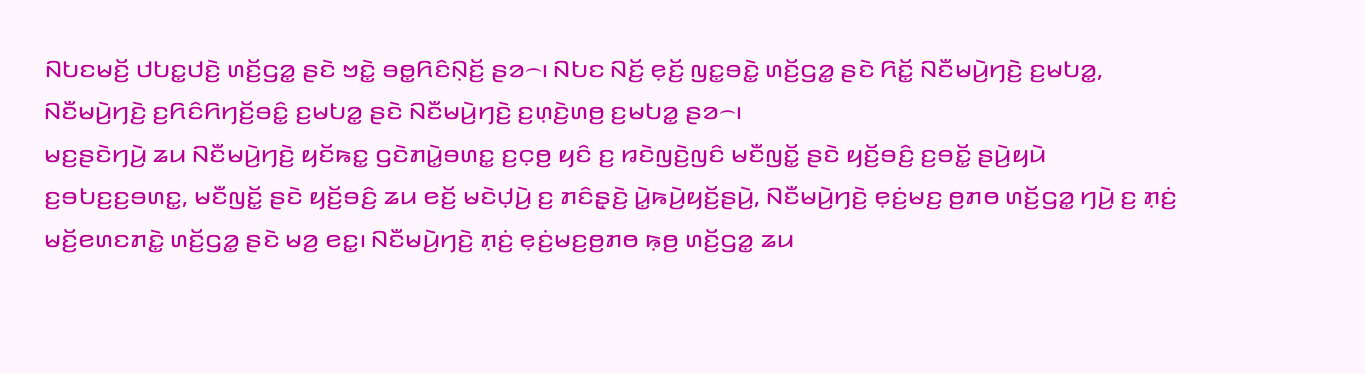ꤡꤝꤢꤗꤢꤩ꤬ ꤓꤝꤢ꤭ꤓꤢꤧ꤬ ꤛꤢꤩ꤬ꤞꤤ꤭ ꤔꤢꤧ ꤠꤢꤧ꤭ ꤋꤥ꤭ꤖꤢꤨꤡ꤫ꤢꤩ꤬ ꤔꤤ꤮꤯ ꤡꤝꤢ ꤡꤢꤩ꤬ ꤕ꤫ꤢꤩ꤬ ꤜꤢ꤭ꤋꤢꤧ꤭ ꤛꤢꤩ꤬ꤞꤤ꤭ ꤔꤢꤧ ꤖꤢꤩ꤭ ꤡꤢꤪꤗꤣꤧ꤬ꤚꤢꤧ꤬ ꤢ꤬ꤗꤝꤤ꤭, ꤡꤢꤪꤗꤣꤧ꤬ꤚꤢꤧ꤬ ꤢ꤬ꤖꤢꤨꤖꤚꤢꤩ꤬ꤋꤢꤨ꤭ ꤢ꤬ꤗꤝꤤ꤭ ꤔꤢꤧ ꤡꤢꤪꤗꤣꤧ꤬ꤚꤢꤧ꤬ ꤢ꤬ꤛ꤫ꤢꤧ꤬ꤛꤥ꤬ ꤢ꤬ꤗꤝꤤ꤭ ꤔꤤ꤮꤯
ꤗꤢ꤬ꤔꤢꤧꤚꤣꤧ꤬ ꤘꤣ ꤡꤢꤪꤗꤣꤧ꤬ꤚꤢꤧ꤬ ꤟꤢꤩꤒꤢ꤭ ꤞꤢꤧꤊꤣꤧ꤭ꤋꤛꤢ꤭ ꤢ꤬ꤍ꤫ꤥ꤬ ꤟꤢꤨ ꤢ꤬ ꤙꤢꤧꤜꤢꤧ꤬ꤜꤢꤨ ꤗꤢꤪꤜꤢꤩ꤭ ꤔꤢꤧ ꤟꤢꤩ꤬ꤋꤢꤨ꤬ ꤢ꤬ꤋꤢꤩ꤭ ꤔꤣꤧ꤬ꤟꤣꤧ ꤢ꤬ꤋꤝꤢ꤬ꤢ꤬ꤋꤛꤢ꤭, ꤗꤢꤪꤜꤢꤩ꤭ ꤔꤢꤧ ꤟꤢꤩ꤬ꤋꤢꤨ꤬ ꤘꤣ ꤕꤢꤩ꤬ ꤗꤢꤧꤓ꤫ꤣꤧ꤬ ꤢ꤬ ꤊꤢꤨꤔ꤫ꤢꤧ꤬ ꤣꤧ꤭ꤒꤣꤧ꤬ꤟꤢꤩ꤬ꤔꤣꤧ꤬, ꤡꤢꤪꤗꤣꤧ꤬ꤚꤢꤧ꤬ ꤕ꤫ꤢꤦ꤬ꤗꤢ꤬ ꤥ꤬ꤊꤥ ꤛꤢꤩ꤬ꤞꤤ꤭ ꤚꤣꤧ꤬ ꤢ꤬ ꤊ꤫ꤢꤦ꤬ ꤗꤢꤩ꤬ꤕꤛꤢꤊꤢꤧ꤭ ꤛꤢꤩ꤬ꤞꤤ꤭ ꤔꤢꤧ ꤗꤤ꤬ ꤕꤢ꤭꤯ ꤡꤢꤪꤗꤣꤧ꤬ꤚꤢꤧ꤬ ꤊ꤫ꤢꤦ꤬ ꤕ꤫ꤢꤦ꤬ꤗꤢ꤬ꤥ꤬ꤊꤥ ꤒ꤫ꤥ꤬ ꤛꤢꤩ꤬ꤞꤤ꤭ ꤘꤣ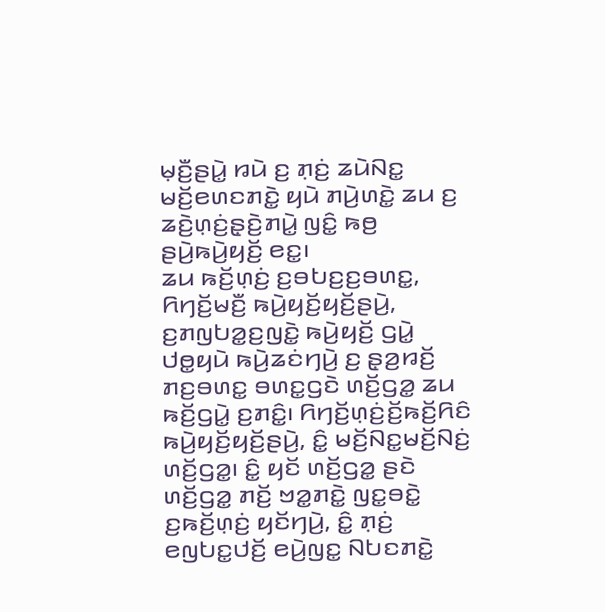ꤗ꤫ꤢꤪ꤬ꤔꤣꤧ꤭ ꤙꤣꤧ ꤢ꤬ ꤊ꤫ꤢꤦ꤬ ꤘꤣꤧꤡꤢ꤭ ꤗꤢꤩ꤬ꤕꤛꤢꤊꤢꤧ꤭ ꤟꤣꤧ ꤊꤣꤧ꤬ꤛꤢꤧ꤭ ꤘꤣ ꤢ꤬ ꤘꤢꤧ꤬ꤛ꤫ꤢꤦ꤬ꤔ꤫ꤢꤧ꤬ꤊꤣꤧ꤭ ꤜꤢꤨ꤭ ꤒꤥ꤬ ꤔꤣꤧ꤬ꤒꤣꤧ꤬ꤟꤢꤩ꤬ ꤕꤢ꤭꤯
ꤘꤣ ꤒꤢꤩ꤬ꤛ꤫ꤢꤦ꤬ ꤢ꤬ꤋꤝꤢ꤬ꤢ꤬ꤋꤛꤢ꤭, ꤖꤚꤢꤩ꤬ꤗꤢꤪ꤬ ꤒꤣꤧ꤬ꤟꤢꤩ꤬ꤟꤢꤩ꤬ꤔꤣꤧ꤬, ꤢ꤬ꤊꤜꤝꤤ꤭ꤢ꤬ꤜꤢꤧ꤭ ꤒꤣꤧ꤬ꤟꤢꤩ꤬ ꤞꤣꤧ꤭ ꤓꤥ꤭ꤟꤣꤧ ꤒꤣꤧ꤬ꤘꤢꤦꤚꤣꤧ꤬ ꤢ꤬ ꤔ꤫ꤤ꤬ꤙꤢꤩ꤬ ꤊꤢ꤬ꤋꤛꤢ꤭ ꤋꤛꤢ꤭ꤞꤢꤧ ꤛꤢꤩ꤬ꤞꤤ꤭ ꤘꤣ ꤒꤢꤩ꤬ꤞꤣꤧ꤭ ꤢ꤬ꤊꤢꤨ꤭꤯ ꤖꤚꤢꤩ꤬ꤛ꤫ꤢꤦ꤬ꤢꤩ꤬ꤒꤢꤩ꤬ꤖꤢꤨ ꤒꤣꤧ꤬ꤟꤢꤩ꤬ꤟꤢꤩ꤬ꤔꤣꤧ꤬, ꤢꤨ꤭ ꤗꤢꤩ꤬ꤡꤢ꤭ꤗꤢꤩ꤬ꤡꤢꤦ꤬ ꤛꤢꤩ꤬ꤞꤤ꤭꤯ ꤢꤨ꤭ ꤟꤢꤩ ꤛꤢꤩ꤬ꤞꤤ꤭ ꤔꤢꤧ ꤛꤢꤩ꤬ꤞꤤ꤭ ꤊꤢꤩ꤬ ꤠꤤ꤭ꤊꤢꤧ꤭ ꤜꤢ꤭ꤋꤢꤧ꤭ ꤢ꤬ꤒꤢꤩ꤬ꤛ꤫ꤢꤦ꤬ ꤟꤢꤩꤚꤣꤧ꤬, ꤢꤨ꤭ ꤊ꤫ꤢꤦ꤬ ꤕꤜꤝꤢ꤭ꤓꤢꤩ꤬ ꤕꤣꤧ꤬ꤜꤢ꤭ ꤡꤝꤢꤊꤢꤧ꤭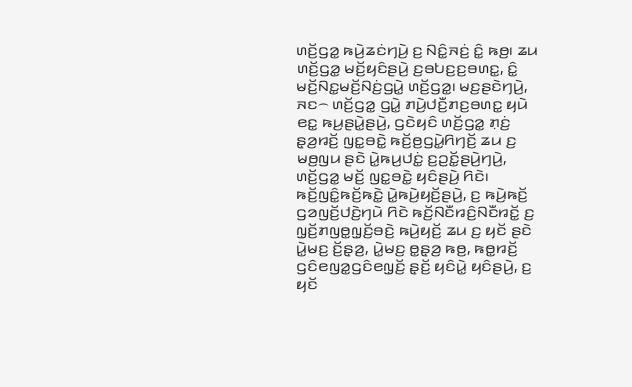ꤛꤢꤩ꤬ꤞꤤ꤭ ꤒꤣꤧ꤬ꤘꤢꤦꤚꤣꤧ꤬ ꤢ꤬ ꤡꤢꤨ꤭ꤏꤢꤦ꤬ ꤢꤨ꤭ ꤒꤥ꤬꤯ ꤘꤣ ꤛꤢꤩ꤬ꤞꤤ꤭ ꤗꤢꤩ꤬ꤟꤢꤨꤔꤣꤧ꤬ ꤢ꤬ꤋꤝꤢ꤬ꤢ꤬ꤋꤛꤢ꤭, ꤢꤨ꤭ ꤗꤢꤩ꤬ꤡꤢ꤭ꤗꤢꤩ꤬ꤡꤢꤦ꤬ꤞꤣꤧ꤭ ꤛꤢꤩ꤬ꤞꤤ꤭꤯ ꤗꤢ꤬ꤔꤢꤧꤚꤣꤧ꤬, ꤏꤢ꤮ ꤛꤢꤩ꤬ꤞꤤ꤭ ꤞꤣꤧ꤭ ꤊꤣꤧ꤬ꤓꤢꤪ꤬ꤊꤢ꤬ꤋꤛꤢ꤭ ꤟꤣꤧ ꤕꤢ꤭ ꤒꤣ꤬ꤔꤣꤧ꤭ꤔꤣꤧ꤬, ꤞꤢꤧꤟꤢꤨ ꤛꤢꤩ꤬ꤞꤤ꤭ ꤊ꤫ꤢꤦ꤬ ꤔ꤫ꤤ꤬ꤙꤢꤩ꤬ ꤜꤢ꤭ꤋꤢꤧ꤭ ꤒꤢꤩ꤬ꤥ꤬ꤞꤣꤧ꤭ꤖꤚꤢꤩ꤬ ꤘꤣ ꤢ꤬ ꤗꤥ꤬ꤜꤣ ꤔꤢꤧ ꤣꤧ꤭ꤒꤣ꤬ꤓꤢꤦ꤭ ꤢ꤬ꤑꤢꤩ꤭ꤔꤣꤧ꤬ꤚꤣꤧ꤬, ꤛꤢꤩ꤬ꤞꤤ꤭ ꤗꤢꤩ꤬ ꤜꤢ꤭ꤋꤢꤧ꤭ ꤟꤢꤨꤔꤣꤧ꤬ ꤖꤢꤧ꤯
ꤒꤢꤩ꤬ꤜꤢꤨ꤭ꤒꤢꤩ꤬ꤒꤢꤧ꤭ ꤣꤧ꤭ꤒꤣꤧ꤬ꤟꤢꤩ꤬ꤔꤣꤧ꤬, ꤢ꤬ ꤒꤣꤧ꤬ꤒꤢꤩ꤬ ꤞꤤꤜꤢꤩ꤬ꤓꤢꤧ꤬ꤚꤣꤧ ꤖꤢꤧ ꤒꤢꤩ꤬ꤡꤢꤪꤙꤢꤨ꤬ꤡꤢꤪꤙꤢꤩ꤭ ꤢ꤬ ꤜ꤫ꤢꤩ꤬ꤊꤜꤥ꤭ꤜ꤫ꤢꤩ꤬ꤋꤢꤧ꤬ ꤒꤣꤧ꤬ꤟꤢꤩ꤬ ꤘꤣ ꤢ꤬ ꤟꤢꤩ ꤔꤢꤧ ꤣꤧ꤭ꤗꤢ꤬ ꤢꤩ꤬ꤔ꤫ꤤ꤬, ꤣꤧ꤭ꤗꤢ꤬ ꤥ꤭ꤔ꤫ꤤ꤬ ꤒꤥ꤬, ꤒꤥ꤭ꤙꤢꤩ꤬ ꤞꤢꤨꤕꤜꤤ꤭ꤞꤢꤨꤕꤜ꤫ꤢꤩ꤬ ꤔ꤫ꤢꤩ꤬ ꤟꤢꤨꤣꤧ꤭ ꤟꤢꤨꤔꤣꤧ꤬, ꤢ꤬ ꤟꤢꤩ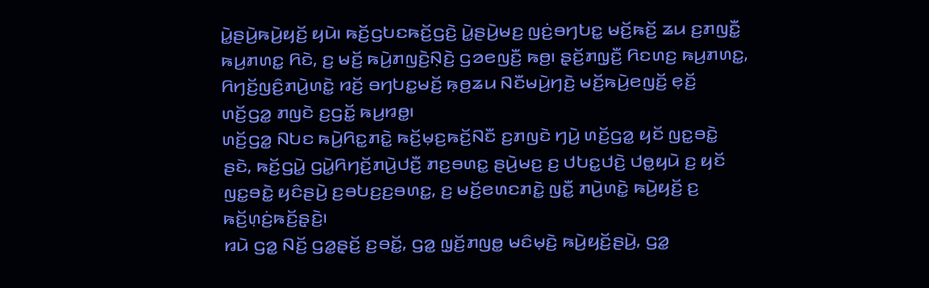ꤣꤧ꤭ꤔꤣꤧ꤬ꤒꤣꤧ꤬ꤟꤢꤩ꤬ ꤟꤣꤧ꤯ ꤒꤢꤩ꤬ꤞꤝꤢꤒꤢꤩ꤬ꤞꤢꤧ꤬ ꤣꤧ꤭ꤔꤣꤧ꤬ꤗꤢ꤬ ꤜꤢꤦ꤬ꤋꤚꤝꤢ꤭ ꤗꤢꤩ꤬ꤒꤢꤩ꤬ ꤘꤣ ꤢ꤬ꤊꤜꤢꤪ꤭ ꤒꤣ꤬ꤊꤛꤢ꤭ ꤖꤢꤧ, ꤢ꤬ ꤗꤢꤩ꤬ ꤒꤣꤧ꤬ꤊꤜꤢꤧ꤬ꤡ꤫ꤢꤧ꤬ ꤞꤤꤕꤜꤢꤪ꤬ ꤒꤥ꤬꤯ ꤔ꤫ꤢꤩ꤬ꤊꤜ꤫ꤢꤪ꤬ ꤖꤢꤛꤢ꤬ ꤒꤣ꤬ꤊꤛꤢ꤭, ꤖꤚꤢꤩ꤬ꤜꤢꤨ꤬ꤊꤣꤧ꤬ꤛꤢꤧ꤭ ꤙꤢꤩ꤬ ꤋꤚꤝꤢ꤭ꤗꤢꤩ꤬ ꤒ꤫ꤥ꤬ꤘꤣ ꤡꤢꤪꤗꤣꤧ꤬ꤚꤢꤧ꤬ ꤗꤢꤩ꤬ꤒꤣꤧ꤬ꤕꤜꤢꤩ꤬ ꤕ꤫ꤢꤩ꤬ ꤛꤢꤩ꤬ꤞꤤ꤭ ꤊꤜꤢꤧ ꤢ꤬ꤞꤢꤩ꤭ ꤒꤣ꤬ꤙꤥ꤭꤯
ꤛꤢꤩ꤬ꤞꤤ꤭ ꤡꤝꤢ ꤒꤣꤧ꤬ꤖꤢ꤭ꤊꤢꤧ꤭ ꤒꤢꤩ꤬ꤗ꤫ꤢ꤬ꤒꤢꤩ꤬ꤡꤢꤪ ꤢ꤬ꤊꤜꤢꤧ ꤚꤣꤧ꤬ ꤛꤢꤩ꤬ꤞꤤ꤭ ꤟꤢꤩ ꤜꤢ꤭ꤋꤢꤧ꤭ ꤔꤢꤧ, ꤒꤢꤩ꤬ꤞꤣꤧ꤭ ꤞꤣꤧ꤭ꤖꤚꤢꤩ꤬ꤊꤣꤧ꤬ꤓꤢꤪ꤬ ꤊꤢ꤬ꤋꤛꤢ꤭ ꤔꤣꤧ꤬ꤗꤢ꤬ ꤢ꤬ ꤓꤝꤢ꤭ꤓꤢꤧ꤬ ꤓꤥ꤭ꤟꤣꤧ ꤢ꤬ ꤟꤢꤩ ꤜꤢ꤭ꤋꤢꤧ꤭ ꤟꤢꤨꤔꤣꤧ꤬ ꤢ꤬ꤋꤝꤢ꤬ꤢ꤬ꤋꤛꤢ꤭, ꤢ꤬ ꤗꤢꤩ꤬ꤕꤛꤢꤊꤢꤧ꤭ ꤜꤢꤪ꤭ ꤊꤣꤧ꤬ꤛꤢꤧ꤭ ꤒꤣꤧ꤬ꤟꤢꤩ꤬ ꤢ꤬ ꤒꤢꤩ꤬ꤛ꤫ꤢꤦ꤬ꤒꤢꤩ꤬ꤔ꤫ꤢꤧ꤬꤯
ꤙꤣꤧ ꤞꤤ꤭ ꤡꤢꤩ꤬ ꤞꤤ꤭ꤔ꤫ꤢꤩ꤬ ꤢ꤬ꤋꤢꤩ꤭, ꤞꤤ꤭ ꤜ꤫ꤢꤩ꤬ꤊꤜꤥ꤭ ꤗꤢꤨꤗ꤫ꤢꤧ꤬ ꤒꤣꤧ꤬ꤟꤢꤩ꤬ꤔꤣꤧ꤬, ꤞꤤ꤭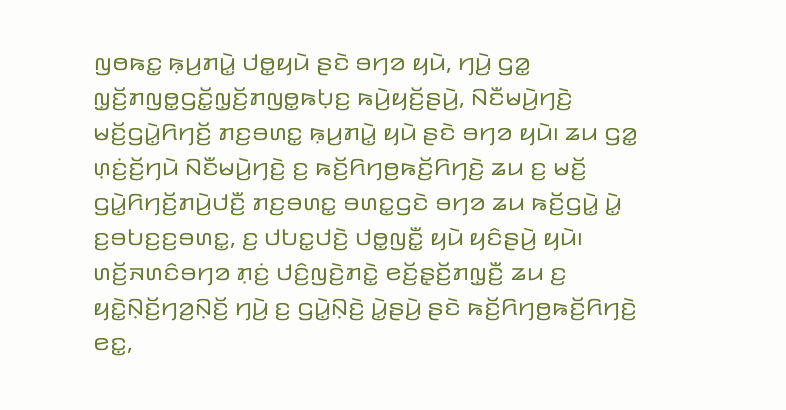ꤜꤥꤒꤢ꤭ ꤒ꤫ꤣ꤬ꤊꤣꤧ꤭ ꤓꤥ꤭ꤟꤣꤧ ꤔꤢꤧ ꤋꤚꤤ ꤟꤣꤧ, ꤚꤣꤧ꤬ ꤞꤤ꤭ ꤜ꤫ꤢꤩ꤬ꤊꤜꤥ꤭ꤞꤢꤩ꤭ꤜ꤫ꤢꤩ꤬ꤊꤜꤥ꤭ꤒꤝ꤫ꤢ꤬ ꤒꤣꤧ꤬ꤟꤢꤩ꤬ꤔꤣꤧ꤬, ꤡꤢꤪꤗꤣꤧ꤬ꤚꤢꤧ꤬ ꤗꤢꤩ꤬ꤞꤣꤧ꤭ꤖꤚꤢꤩ꤬ ꤊꤢ꤬ꤋꤛꤢ꤭ ꤒ꤫ꤣ꤬ꤊꤣꤧ꤭ ꤟꤣꤧ ꤔꤢꤧ ꤋꤚꤤ ꤟꤣꤧ꤯ ꤘꤣ ꤞꤤ꤭ ꤛ꤫ꤢꤦ꤬ꤢꤩ꤬ꤚꤣꤧ ꤡꤢꤪꤗꤣꤧ꤬ꤚꤢꤧ꤬ ꤢ꤬ ꤒꤢꤩ꤬ꤖꤚꤥ꤬ꤒꤢꤩ꤬ꤖꤚꤢꤧ꤬ ꤘꤣ ꤢ꤬ ꤗꤢꤩ꤬ ꤞꤣꤧ꤭ꤖꤚꤢꤩ꤬ꤊꤣꤧ꤬ꤓꤢꤪ꤬ ꤊꤢ꤬ꤋꤛꤢ꤭ ꤋꤛꤢ꤭ꤞꤢꤧ ꤋꤚꤤ ꤘꤣ ꤒꤢꤩ꤬ꤞꤣꤧ꤭ ꤣꤧ꤭ ꤢ꤬ꤋꤝꤢ꤬ꤢ꤬ꤋꤛꤢ꤭, ꤢ꤬ ꤓꤝꤢ꤭ꤓꤢꤧ꤬ ꤓꤥ꤭ꤜꤢꤪ꤭ ꤟꤣꤧ ꤟꤢꤨꤔꤣꤧ꤬ ꤟꤣꤧ꤯
ꤛꤢꤩ꤬ꤏꤛꤢꤨꤋꤚꤤ ꤊ꤫ꤢꤦ꤬ ꤓꤢꤨ꤬ꤜꤢꤧ꤬ꤊꤢꤧ꤭ ꤕꤢꤩ꤬ꤔ꤫ꤢꤩ꤬ꤊꤜ꤫ꤢꤪ꤬ ꤘꤣ ꤢ꤬ ꤟꤢꤧ꤭ꤡ꤫ꤢꤩ꤬ꤚꤤ꤬ꤡ꤫ꤢꤩ꤬ ꤚꤣꤧ꤬ ꤢ꤬ ꤞꤣꤧ꤭ꤡ꤫ꤢꤧ꤬ ꤣꤧ꤭ꤔꤣꤧ꤬ ꤔꤢꤧ ꤒꤢꤩ꤬ꤖꤚꤥ꤬ꤒꤢꤩ꤬ꤖꤚꤢꤧ꤬ ꤕꤢ꤭,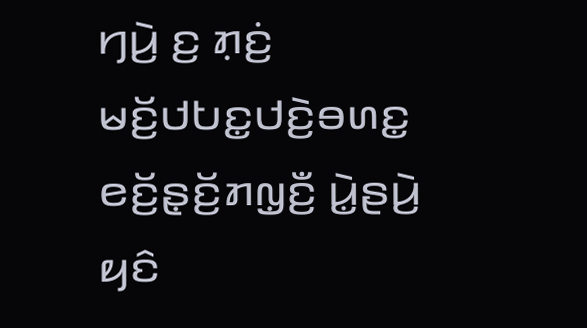ꤚꤣꤧ꤬ ꤢ꤬ ꤊ꤫ꤢꤦ꤬ ꤗꤢꤩ꤬ꤓꤝꤢ꤭ꤓꤢꤧ꤬ꤋꤛꤢ꤭ ꤕꤢꤩ꤬ꤔ꤫ꤢꤩ꤬ꤊꤜ꤫ꤢꤪ꤬ ꤣꤧ꤭ꤔꤣꤧ꤬ ꤟꤢꤨ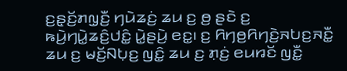ꤢ꤬ꤔ꤫ꤢꤩ꤬ꤊꤜ꤫ꤢꤪ꤬ ꤚꤣꤧꤘꤢꤦ꤬ ꤘꤣ ꤢ꤬ ꤥ꤬ ꤔꤢꤧ ꤢ꤬ ꤒꤣꤧ꤬ꤚꤣꤧ꤭ꤘꤢꤨ꤬ꤓꤢꤨ꤭ ꤣꤧ꤭ꤔꤣꤧ꤬ ꤕꤢ꤭꤯ ꤢ꤬ ꤖꤚꤥ꤬ꤖꤚꤢꤧ꤬ꤏꤝꤢ꤬ꤏꤢꤪ꤭ ꤘꤣ ꤢ꤬ ꤗꤢꤩ꤬ꤡꤝ꤫ꤢ꤬ ꤜꤢꤨ꤭ ꤘꤣ ꤢ꤬ ꤊ꤫ꤢꤦ꤬ ꤕꤣꤙꤢꤩ ꤜꤢꤪ꤭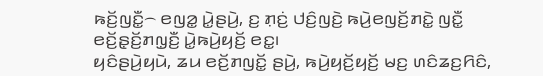ꤒꤢꤩ꤬ꤜꤢꤪ꤭꤮ ꤕꤜꤤ꤭ ꤣꤧ꤭ꤔꤣꤧ꤬, ꤢ꤬ ꤊ꤫ꤢꤦ꤬ ꤓꤢꤨ꤬ꤜꤢꤧ꤬ ꤒꤣꤧ꤬ꤕꤜꤢꤩ꤬ꤊꤢꤧ꤭ ꤜꤢꤪ꤭ ꤕꤢꤩ꤬ꤔ꤫ꤢꤩ꤬ꤊꤜ꤫ꤢꤪ꤬ ꤣꤧ꤭ꤒꤣꤧ꤬ꤟꤢꤩ꤬ ꤕꤢ꤭꤯
ꤟꤢꤨꤔꤣꤧ꤬ꤟꤣꤧ, ꤘꤣ ꤕꤢꤩ꤬ꤊꤜꤢꤩ꤭ ꤔꤣꤧ꤬, ꤒꤣꤧ꤬ꤟꤢꤩ꤬ꤟꤢꤩ꤬ ꤗꤢ꤬ ꤛꤢꤨꤘꤢ꤬ꤖꤢꤨ,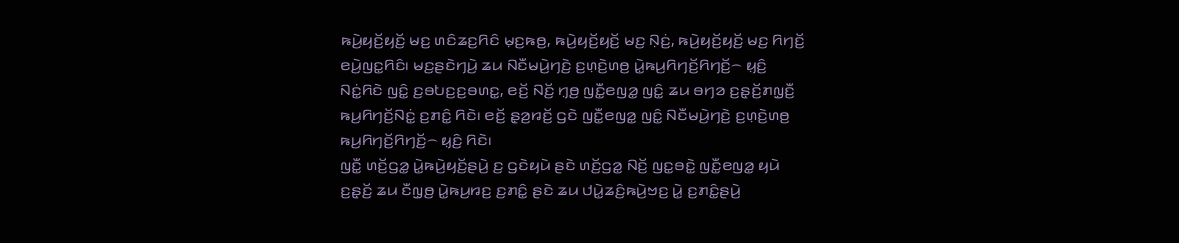ꤒꤣꤧ꤬ꤟꤢꤩ꤬ꤟꤢꤩ꤬ ꤗꤢ꤬ ꤛꤢꤨꤘꤢ꤬ꤖꤢꤨ ꤗ꤫ꤢ꤬ꤒꤥ꤬, ꤒꤣꤧ꤬ꤟꤢꤩ꤬ꤟꤢꤩ꤬ ꤗꤢ꤬ ꤡ꤫ꤢꤦ꤬, ꤒꤣꤧ꤬ꤟꤢꤩ꤬ꤟꤢꤩ꤬ ꤗꤢ꤬ ꤖꤚꤢꤩ꤬ ꤕꤣꤧ꤬ꤜꤢ꤭ꤖꤢꤨ꤯ ꤗꤢ꤬ꤔꤢꤧꤚꤣꤧ꤬ ꤘꤣ ꤡꤢꤪꤗꤣꤧ꤬ꤚꤢꤧ꤬ ꤢ꤬ꤛ꤫ꤢꤧ꤬ꤛꤥ꤬ ꤣꤧ꤭ꤒꤣ꤬ꤖꤚꤢꤩ꤬ꤖꤚꤢꤩ꤬꤮ ꤟ꤫ꤢꤨ꤬ ꤡꤢꤦ꤭ꤖꤢꤧ ꤜꤢꤨ꤭ ꤢ꤬ꤋꤝꤢ꤬ꤢ꤬ꤋꤛꤢ꤭, ꤕꤢꤩ꤬ ꤡꤢꤩ꤬ ꤚ꤫ꤥ꤬ ꤜꤢꤪ꤭ꤕꤜꤤ꤭ ꤜꤢꤨ꤭ ꤘꤣ ꤋꤚꤤ ꤢ꤬ꤔ꤫ꤢꤩ꤬ꤊꤜ꤫ꤢꤪ꤬ ꤒꤣ꤬ꤖꤚꤢꤩ꤬ꤡꤢꤦ꤭ ꤢ꤬ꤊꤢꤨ꤭ ꤖꤢꤧ꤯ ꤕꤢꤩ꤬ ꤔ꤫ꤤ꤬ꤙꤢꤩ꤬ ꤞꤢꤧ ꤜꤢꤪ꤭ꤕꤜꤤ꤭ ꤜꤢꤨ꤭ ꤡꤢꤪꤗꤣꤧ꤬ꤚꤢꤧ꤬ ꤢ꤬ꤛ꤫ꤢꤧ꤬ꤛꤥ꤬ ꤒꤣ꤬ꤖꤚꤢꤩ꤬ꤖꤚꤢꤩ꤬꤮ ꤟ꤫ꤢꤨ꤬ ꤖꤢꤧ꤯
ꤜꤢꤪ꤭ ꤛꤢꤩ꤬ꤞꤤ꤭ ꤣꤧ꤭ꤒꤣꤧ꤬ꤟꤢꤩ꤬ꤔꤣꤧ꤬ ꤢ꤬ ꤞꤢꤧꤟꤣꤧ ꤔꤢꤧ ꤛꤢꤩ꤬ꤞꤤ꤭ ꤡꤢꤩ꤬ ꤜꤢ꤭ꤋꤢꤧ꤭ ꤜꤢꤪ꤭ꤕꤜꤤ꤭ ꤟꤣꤧ ꤢ꤬ꤔ꤫ꤢꤩ꤬ ꤘꤣ ꤢꤪꤜ꤫ꤥ꤬ ꤣꤧ꤭ꤒꤣ꤬ꤙꤢ꤬ ꤢ꤬ꤊꤢꤨ꤭ ꤔꤢꤧ ꤘꤣ ꤓꤣꤧ꤭ꤘꤢꤨ꤬ꤒꤣꤧ꤬ꤠꤢ꤬ ꤣꤧ꤭ ꤢ꤬ꤊꤢꤨ꤭ꤔꤣꤧ꤬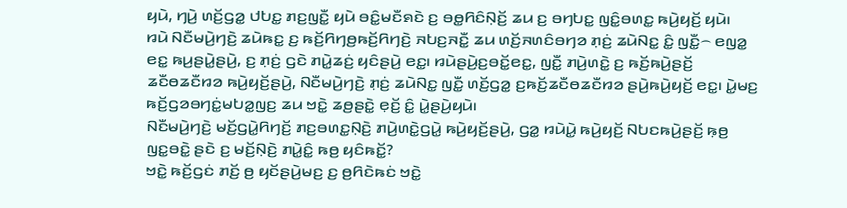ꤟꤣꤧ, ꤚꤣꤧ꤬ ꤛꤢꤩ꤬ꤞꤤ꤭ ꤓꤝꤢ꤭ ꤊꤢ꤬ꤜꤢꤪ꤭ ꤟꤣꤧ ꤋꤢꤨ꤭ꤗꤢꤪꤎꤢꤧ ꤢ꤬ ꤋꤥ꤭ꤖꤢꤨꤡ꤫ꤢꤩ꤬ ꤘꤣ ꤢ꤬ ꤋꤚꤝꤢ꤭ ꤜꤢꤨ꤭ꤋꤛꤢ꤭ ꤒꤣꤧ꤬ꤟꤢꤩ꤬ ꤟꤣꤧ꤯
ꤙꤣꤧ ꤡꤢꤪꤗꤣꤧ꤬ꤚꤢꤧ꤬ ꤘꤣꤧꤒꤢ꤭ ꤢ꤬ ꤒꤢꤩ꤬ꤖꤚꤥ꤬ꤒꤢꤩ꤬ꤖꤚꤢꤧ꤬ ꤏꤝꤢ꤬ꤏꤢꤪ꤭ ꤘꤣ ꤛꤢꤩ꤬ꤏꤛꤢꤨꤋꤚꤤ ꤊ꤫ꤢꤦ꤬ ꤘꤣꤧꤡꤢ꤭ ꤢꤨ꤭ ꤜꤢꤪ꤭꤮ ꤕꤜꤤ꤭ ꤕꤢ꤭ ꤒꤣ꤬ꤔꤣꤧ꤭ꤔꤣꤧ꤬, ꤢ꤬ ꤊ꤫ꤢꤦ꤬ ꤞꤢꤧ ꤊꤣꤧ꤭ꤘꤢꤦ꤬ ꤟꤢꤨꤔꤣꤧ꤬ ꤕꤢ꤭꤯ ꤙꤣꤧꤔꤣꤧ꤬ꤢ꤬ꤋꤢꤩ꤭ꤕꤢ꤭, ꤜꤢꤪ꤭ ꤊꤣꤧ꤬ꤛꤢꤧ꤭ ꤢ꤬ ꤒꤢꤩ꤬ꤒꤣꤧ꤬ꤔꤢꤩ꤬ ꤘꤢꤪꤥꤘꤢꤪꤙꤤ ꤒꤣꤧ꤬ꤟꤢꤩ꤬ꤔꤣꤧ꤬, ꤡꤢꤪꤗꤣꤧ꤬ꤚꤢꤧ꤬ ꤊ꤫ꤢꤦ꤬ ꤘꤣꤧꤡꤢ꤭ ꤜꤢꤪ꤭ ꤛꤢꤩ꤬ꤞꤤ꤭ ꤢ꤬ꤒꤢꤩ꤬ꤘꤢꤪꤥꤘꤢꤪꤙꤤ ꤔꤣꤧ꤬ꤒꤣꤧ꤬ꤟꤢꤩ꤬ ꤕꤢ꤭꤯ ꤣꤧ꤭ꤗꤢ꤬ ꤒꤢꤩ꤬ꤞꤤꤋꤚꤢꤦ꤭ꤗꤝꤤ꤭ꤜꤢ꤬ ꤘꤣ ꤠꤢꤧ꤭ ꤘꤥ꤬ꤔꤢꤧ꤭ ꤕ꤫ꤢꤩ꤬ ꤢꤨ꤭ ꤣꤧ꤭ꤔꤣꤧ꤬ꤟꤣꤧ꤯
ꤡꤢꤪꤗꤣꤧ꤬ꤚꤢꤧ꤬ ꤗꤢꤩ꤬ꤞꤣꤧ꤭ꤖꤚꤢꤩ꤬ ꤊꤢ꤬ꤋꤛꤢ꤭ꤡ꤫ꤢꤧ꤬ ꤊꤣꤧ꤬ꤛꤢꤧ꤭ꤞꤣꤧ꤭ ꤒꤣꤧ꤬ꤟꤢꤩ꤬ꤔꤣꤧ꤬, ꤞꤤ꤭ ꤙꤣꤧꤣꤧ꤭ ꤒꤣꤧ꤬ꤟꤢꤩ꤬ ꤡꤝꤢꤒꤣꤧ꤬ꤔꤢꤩ꤬ ꤒ꤫ꤥ꤬ ꤜꤢ꤭ꤋꤢꤧ꤭ ꤔꤢꤧ ꤢ꤬ ꤗꤢꤩ꤬ꤡ꤫ꤢꤧ꤬ ꤊꤣꤧ꤭ꤢꤨ꤭ ꤒꤥ꤬ ꤟꤢꤨꤒꤢꤩ꤭?
ꤠꤢꤧ꤭ ꤒꤢꤩ꤬ꤞꤢꤦ ꤊꤢꤩ꤬ ꤥ꤬ ꤟꤢꤩꤔꤣꤧ꤬ꤗꤢ꤬ ꤢ꤬ ꤥ꤬ꤖꤢꤧꤒꤢꤦ ꤠꤢꤧ꤭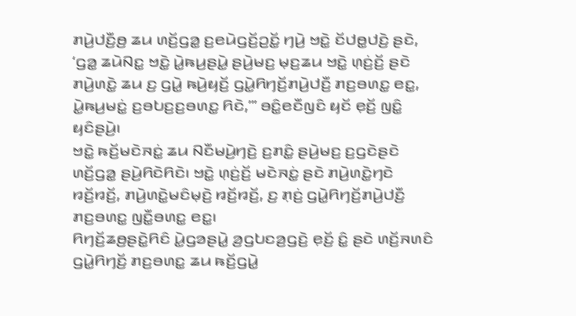ꤊꤣꤧ꤬ꤓꤢꤪ꤬ꤥ꤬ ꤘꤣ ꤛꤢꤩ꤬ꤞꤤ꤭ ꤢ꤬ꤕꤣꤧꤞꤢꤩ꤬ꤑꤢꤩ꤭ ꤚꤣꤧ꤬ ꤠꤢꤧ꤭ ꤢꤩꤓꤥ꤭ꤓꤢꤧ꤬ ꤔꤢꤧ, ‘ꤞꤤ꤭ ꤘꤣꤧꤡꤢ꤭ ꤠꤢꤧ꤭ ꤣꤧ꤭ꤒꤣ꤬ꤔꤣꤧ꤭ ꤔꤣꤧ꤬ꤗꤢ꤬ ꤗ꤫ꤢ꤬ꤘꤣ ꤠꤢꤧ꤭ ꤛ꤫ꤢꤦ꤬ꤢꤩ꤬ ꤔꤢꤧ ꤊꤣꤧ꤬ꤛꤢꤧ꤭ ꤘꤣ ꤢ꤬ ꤞꤣꤧ꤭ ꤒꤣꤧ꤬ꤟꤢꤩ꤬ ꤞꤣꤧ꤭ꤖꤚꤢꤩ꤬ꤊꤣꤧ꤬ꤓꤢꤪ꤬ ꤊꤢ꤬ꤋꤛꤢ꤭ ꤕꤢ꤭, ꤣꤧ꤭ꤒꤣ꤬ꤗꤢꤦ꤭ ꤢ꤬ꤋꤝꤢ꤬ꤢ꤬ꤋꤛꤢ꤭ ꤖꤢꤧ,’” ꤋꤢꤨ꤭ꤕꤢꤪꤜꤢꤨ ꤟꤢꤩ ꤕ꤫ꤢꤩ꤬ ꤜꤢꤨ꤭ ꤟꤢꤨꤔꤣꤧ꤬꤯
ꤠꤢꤧ꤭ ꤒꤢꤩ꤬ꤗꤢꤧꤏꤢꤦ꤭ ꤘꤣ ꤡꤢꤪꤗꤣꤧ꤬ꤚꤢꤧ꤬ ꤢ꤬ꤊꤢꤨ꤭ ꤔꤣꤧ꤬ꤗꤢ꤬ ꤢ꤬ꤞꤢꤧꤔꤢꤧ ꤛꤢꤩ꤬ꤞꤤ꤭ ꤔꤣꤧ꤬ꤖꤢꤧꤖꤢꤧ꤯ ꤠꤢꤧ꤭ ꤛ꤫ꤢꤦ꤬ꤢꤩ꤬ ꤗꤢꤧꤏꤢꤦ꤭ ꤔꤢꤧ ꤊꤣꤧ꤬ꤛꤢꤧ꤭ꤚꤢꤧ ꤙꤢꤩ꤬ꤙꤢꤩ꤬, ꤊꤣꤧ꤬ꤛꤢꤧ꤭ꤗꤢꤨꤗ꤫ꤢꤧ꤬ ꤙꤢꤩ꤬ꤙꤢꤩ꤬, ꤢ꤬ ꤊ꤫ꤢꤦ꤬ ꤞꤣꤧ꤭ꤖꤚꤢꤩ꤬ꤊꤣꤧ꤬ꤓꤢꤪ꤬ ꤊꤢ꤬ꤋꤛꤢ꤭ ꤜꤢꤪ꤭ꤋꤛꤢ꤭ ꤕꤢ꤭꤯
ꤖꤚꤢꤩ꤬ꤘꤥ꤬ꤔꤢꤧ꤭ꤖꤢꤨ ꤣꤧ꤭ꤞꤤꤔꤣꤧ꤭ ꤤ꤬ꤞꤝꤢꤤ꤬ꤞꤢꤧ꤬ ꤕ꤫ꤢꤩ꤬ ꤢꤨ꤭ ꤔꤢꤧ ꤛꤢꤩ꤬ꤏꤛꤢꤨ ꤞꤣꤧ꤭ꤖꤚꤢꤩ꤬ ꤊꤢ꤬ꤋꤛꤢ꤭ ꤘꤣ ꤒꤢꤩ꤬ꤞꤣꤧ꤭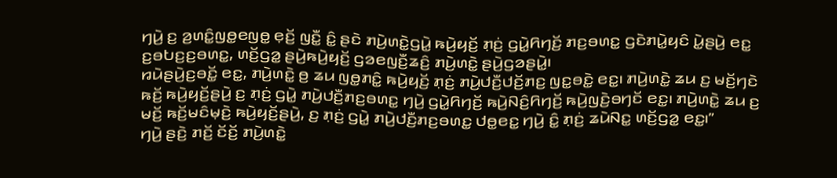ꤚꤣꤧ꤬ ꤢ꤬ ꤤ꤬ꤛꤢꤨ꤭ꤜꤥ꤭ꤕꤜꤥ꤭ ꤕ꤫ꤢꤩ꤬ ꤜꤢꤪ꤭ ꤢꤨ꤭ ꤔꤢꤧ ꤊꤣꤧ꤬ꤛꤢꤧ꤭ꤞꤣꤧ꤭ ꤒꤣꤧ꤬ꤟꤢꤩ꤬ ꤊ꤫ꤢꤦ꤬ ꤞꤣꤧ꤭ꤖꤚꤢꤩ꤬ ꤊꤢ꤬ꤋꤛꤢ꤭ ꤞꤢꤧꤊꤣꤧ꤭ꤟꤢꤨ ꤣꤧ꤭ꤔꤣꤧ꤬ ꤕꤢ꤭ ꤢ꤬ꤋꤝꤢ꤬ꤢ꤬ꤋꤛꤢ꤭, ꤛꤢꤩ꤬ꤞꤤ꤭ ꤔꤣꤧ꤬ꤒꤣꤧ꤬ꤟꤢꤩ꤬ ꤞꤤꤕꤜꤢꤪ꤬ꤘꤢꤨ꤬ ꤊꤣꤧ꤬ꤛꤢꤧ꤭ ꤔꤣꤧ꤬ꤞꤤꤔꤣꤧ꤭꤯
ꤙꤣꤧꤔꤣꤧ꤬ꤢ꤬ꤋꤢꤩ꤭ ꤕꤢ꤭, ꤊꤣꤧ꤬ꤛꤢꤧ꤭ ꤥ꤬ ꤘꤣ ꤜꤥ꤭ꤊꤢꤨ꤭ ꤒꤣꤧ꤬ꤟꤢꤩ꤬ ꤊ꤫ꤢꤦ꤬ ꤊꤣꤧ꤬ꤓꤢꤪ꤬ꤓꤢꤩ꤬ꤊꤢ꤬ ꤜꤢ꤭ꤋꤢꤧ꤭ ꤕꤢ꤭꤯ ꤊꤣꤧ꤬ꤛꤢꤧ꤭ ꤘꤣ ꤢ꤬ ꤗꤢꤩ꤬ꤚꤢꤧ ꤒꤢꤩ꤬ ꤒꤣꤧ꤬ꤟꤢꤩ꤬ꤔꤣꤧ꤬ ꤢ꤬ ꤊ꤫ꤢꤦ꤬ ꤞꤣꤧ꤭ ꤊꤣꤧ꤬ꤓꤢꤪ꤬ꤊꤢ꤬ꤋꤛꤢ꤭ ꤚꤣꤧ꤬ ꤞꤣꤧ꤭ꤖꤚꤢꤩ꤬ ꤒꤣꤧ꤬ꤡꤢꤨ꤬ꤖꤚꤢꤩ꤬ ꤒꤣꤧ꤬ꤜꤢꤧ꤬ꤋꤚꤢꤩ ꤕꤢ꤭꤯ ꤊꤣꤧ꤬ꤛꤢꤧ꤭ ꤘꤣ ꤢ꤬ ꤗꤢꤩ꤬ ꤒꤢꤩ꤬ꤗꤢꤨꤗ꤫ꤢꤧ꤬ ꤒꤣꤧ꤬ꤟꤢꤩ꤬ꤔꤣꤧ꤬, ꤢ꤬ ꤊ꤫ꤢꤦ꤬ ꤞꤣꤧ꤭ ꤊꤣꤧ꤬ꤓꤢꤪ꤬ꤊꤢ꤬ꤋꤛꤢ꤭ ꤓꤥ꤭ꤕꤢ꤭ ꤚꤣꤧ꤬ ꤢꤨ꤭ ꤊ꤫ꤢꤦ꤬ ꤘꤣꤧꤡꤢ꤭ ꤛꤢꤩ꤬ꤞꤤ꤭ ꤕꤢ꤭꤯”
ꤚꤣꤧ꤬ ꤔꤢꤧ꤬ ꤊꤢꤩ꤬ ꤢꤩꤢꤩ꤬ ꤊꤣꤧ꤬ꤛꤢꤧ꤭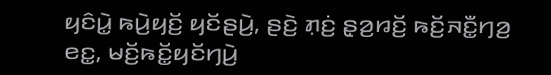ꤟꤢꤨꤣꤧ꤭ ꤒꤣꤧ꤬ꤟꤢꤩ꤬ ꤟꤢꤩꤔꤣꤧ꤬, ꤔꤢꤧ꤬ ꤊ꤫ꤢꤦ꤬ ꤔ꤫ꤤ꤬ꤙꤢꤩ꤬ ꤒꤢꤩ꤬ꤏꤢꤪ꤭ꤚꤤ꤬ ꤕꤢ꤭, ꤗꤢꤩ꤬ꤒꤢꤩ꤭ꤟꤢꤩꤚꤣꤧ꤬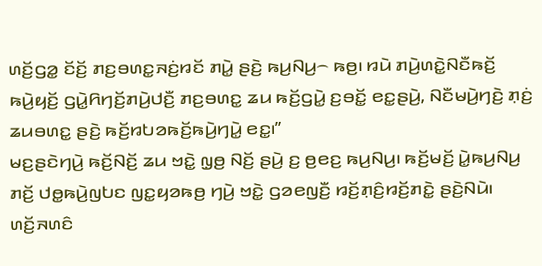ꤛꤢꤩ꤬ꤞꤤ꤭ ꤢꤩꤢꤩ꤬ ꤊꤢ꤬ꤋꤛꤢ꤭ꤏꤢꤦ꤬ꤙꤢꤩ ꤊꤣꤧ꤭ ꤔꤢꤧ꤬ ꤒꤣ꤬ꤡꤣ꤬꤮ ꤒꤥ꤬꤯ ꤙꤣꤧ ꤊꤣꤧ꤬ꤛꤢꤧ꤭ꤡꤢꤪꤒꤢꤩ꤬ ꤒꤣꤧ꤬ꤟꤢꤩ꤬ ꤞꤣꤧ꤭ꤖꤚꤢꤩ꤬ꤊꤣꤧ꤬ꤓꤢꤪ꤬ ꤊꤢ꤬ꤋꤛꤢ꤭ ꤘꤣ ꤒꤢꤩ꤬ꤞꤣꤧ꤭ ꤢ꤬ꤋꤢꤩ꤭ ꤕꤢ꤭ꤔꤣꤧ꤬, ꤡꤢꤪꤗꤣꤧ꤬ꤚꤢꤧ꤬ ꤊ꤫ꤢꤦ꤬ ꤘꤣꤋꤛꤢ꤭ ꤔꤢꤧ꤬ ꤒꤢꤩ꤬ꤙꤝꤤꤒꤢꤩ꤬ꤒꤣꤧ꤬ꤚꤣꤧ꤭ ꤕꤢ꤭꤯”
ꤗꤢ꤬ꤔꤢꤧꤚꤣꤧ꤬ ꤒꤢꤩ꤬ꤡꤢꤩ꤬ ꤘꤣ ꤠꤢꤧ꤭ ꤜ꤫ꤥ꤬ ꤡꤢꤩ꤬ ꤔꤣꤧ꤬ ꤢ꤬ ꤥ꤬ꤕꤢ꤬ ꤒꤣ꤬ꤡꤣ꤬꤯ ꤒꤢꤩ꤬ꤗꤢꤩ꤬ ꤣꤧ꤭ꤒꤣ꤬ꤡꤣ꤬ ꤊꤢꤩ꤬ ꤓꤥ꤭ꤒꤣꤧ꤬ꤜꤝꤢ ꤜꤢ꤭ꤟꤤꤒꤥ꤬ ꤚꤣꤧ꤬ ꤠꤢꤧ꤭ ꤞꤤꤕꤜꤢꤪ꤬ ꤙꤢꤩ꤬ꤊ꤫ꤢꤨ꤬ꤙꤢꤩ꤬ꤊꤢꤧ꤭ ꤔꤢꤧ꤬ꤡꤣꤧ꤯
ꤛꤢꤩ꤬ꤏꤛꤢꤨ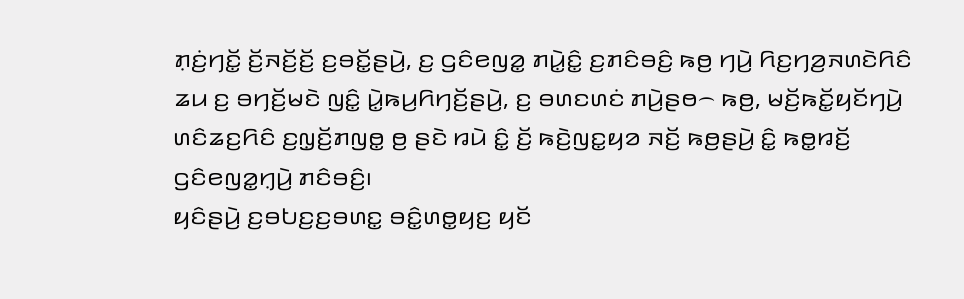ꤊ꤫ꤢꤦ꤬ꤚꤢꤩ꤭ ꤢꤩ꤬ꤏꤢꤩ꤬ꤢꤩ꤬ ꤢ꤬ꤋꤢꤩ꤭ꤔꤣꤧ꤬, ꤢ꤬ ꤞꤢꤨꤕꤜꤤ꤭ ꤊꤣꤧ꤭ꤢꤨ꤭ ꤢ꤬ꤊꤢꤨꤋꤢꤨ꤬ ꤒꤥ꤬ ꤚꤣꤧ꤬ ꤖꤢ꤬ꤚꤤ꤬ꤏꤛꤢꤧꤖꤢꤨ ꤘꤣ ꤢ꤬ ꤋꤚꤢꤩ꤬ꤗꤢꤧ ꤜꤢꤨ꤭ ꤣꤧ꤭ꤒꤣ꤬ꤖꤚꤢꤩ꤬ꤔꤣꤧ꤬, ꤢ꤬ ꤋꤛꤢꤛꤢꤦ ꤊꤣꤧ꤬ꤔꤥ꤮ ꤒꤥ꤬, ꤗꤢꤩ꤬ꤒꤢꤩ꤭ꤟꤢꤩꤚꤣꤧ꤬ ꤛꤢꤨꤘꤢ꤬ꤖꤢꤨ ꤢ꤬ꤜ꤫ꤢꤩ꤬ꤊꤜꤥ꤭ ꤥ꤬ ꤔꤢꤧ ꤙꤣꤧ ꤢꤨ꤭ ꤢꤩ꤬ ꤒꤢꤧ꤬ꤜꤢ꤭ꤟꤤ ꤏꤢꤩ꤬ ꤒꤥ꤬ꤔꤣꤧ꤬ ꤢꤨ꤭ ꤒꤥ꤭ꤙꤢꤩ꤬ ꤞꤢꤨꤕꤜꤤ꤭ꤚ꤫ꤣꤧ꤬ ꤊꤢꤨꤋꤢꤨ꤬꤯
ꤟꤢꤨꤔꤣꤧ꤬ ꤢ꤬ꤋꤝꤢ꤬ꤢ꤬ꤋꤛꤢ꤭ ꤋꤢꤨ꤭ꤛꤥ꤭ꤟꤢ꤬ ꤟꤢꤩ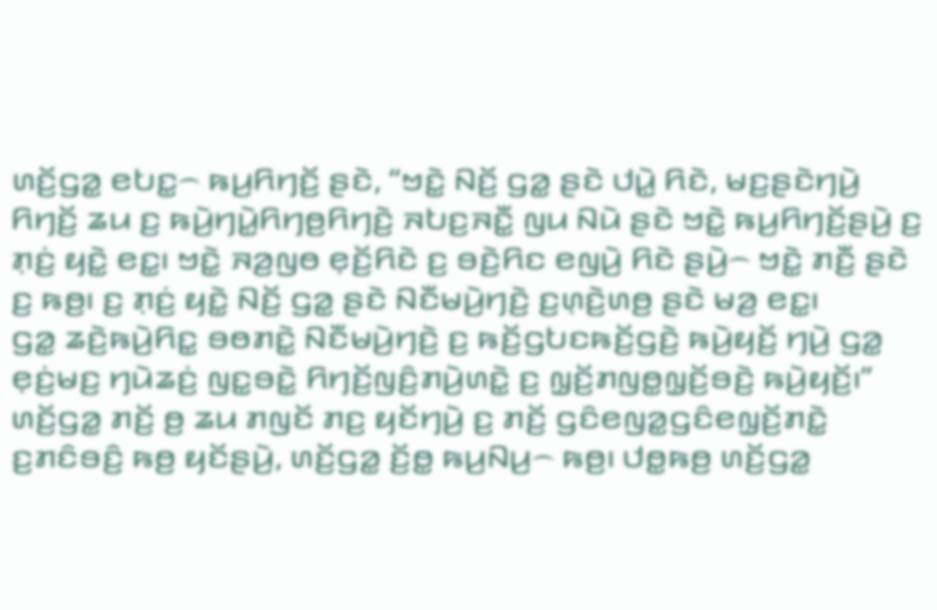ꤛꤢꤩ꤬ꤞꤤ꤭ ꤕꤝꤢ꤭꤮ ꤒꤣ꤬ꤖꤚꤢꤩ꤬ ꤔꤢꤧ, “ꤠꤢꤧ꤭ ꤡꤢꤩ꤬ ꤞꤤ꤭ ꤔꤢꤧ ꤓꤣꤧ꤭ ꤖꤢꤧ, ꤗꤢ꤬ꤔꤢꤧꤚꤣꤧ꤬ ꤖꤚꤢꤩ꤬ ꤘꤣ ꤢ꤬ ꤒꤣꤧ꤬ꤚꤣꤧ꤭ꤖꤚꤥ꤬ꤖꤚꤢꤧ꤬ ꤏꤝꤢ꤬ꤏꤢꤪ꤭ ꤜꤣ ꤡꤣꤧ ꤔꤢꤧ ꤠꤢꤧ꤭ ꤒꤣ꤬ꤖꤚꤢꤩ꤬ꤔꤣꤧ꤬ ꤢ꤬ ꤊ꤫ꤢꤦ꤬ ꤟꤢꤧ꤭ ꤕꤢ꤭꤯ ꤠꤢꤧ꤭ ꤏꤤ꤬ꤜꤥ ꤕ꤫ꤢꤩ꤬ꤖꤢꤧ ꤢ꤬ ꤋꤢꤧ꤬ꤖꤢ ꤕꤜꤣꤧ꤬ ꤖꤢꤧ ꤔꤣꤧ꤬꤮ ꤠꤢꤧ꤭ ꤊꤢꤪ꤬ ꤔꤢꤧ ꤢ꤬ ꤒꤥ꤬꤯ ꤢ꤬ ꤊ꤫ꤢꤦ꤬ ꤟꤢꤧ꤭ ꤡꤢꤩ꤬ ꤞꤤ꤭ ꤔꤢꤧ ꤡꤢꤪꤗꤣꤧ꤬ꤚꤢꤧ꤬ ꤢ꤬ꤛ꤫ꤢꤧ꤬ꤛꤥ꤬ ꤔꤢꤧ ꤗꤤ꤬ ꤕꤢ꤭꤯
ꤞꤤ꤭ ꤘꤢꤧ꤬ꤒꤣꤧ꤬ꤖꤢ꤭ ꤋꤥꤊꤢꤧ꤭ ꤡꤢꤪꤗꤣꤧ꤬ꤚꤢꤧ꤬ ꤢ꤬ ꤒꤢꤩ꤬ꤞꤝꤢꤒꤢꤩ꤬ꤞꤢꤧ꤬ ꤒꤣꤧ꤬ꤟꤢꤩ꤬ ꤚꤣꤧ꤬ ꤞꤤ꤭ ꤕ꤫ꤢꤦ꤬ꤗꤢ꤬ ꤚꤣꤧꤘꤢꤦ꤬ ꤜꤢ꤭ꤋꤢꤧ꤭ ꤖꤚꤢꤩ꤬ꤜꤢꤨ꤬ꤊꤣꤧ꤬ꤛꤢꤧ꤭ ꤢ꤬ ꤜ꤫ꤢꤩ꤬ꤊꤜꤥ꤭ꤜ꤫ꤢꤩ꤬ꤋꤢꤧ꤬ ꤒꤣꤧ꤬ꤟꤢꤩ꤬꤯”
ꤛꤢꤩ꤬ꤞꤤ꤭ ꤊꤢꤩ꤬ ꤥ꤬ ꤘꤣ ꤊꤜꤢꤩ ꤊꤢ꤬ ꤟꤢꤩꤚꤣꤧ꤬ ꤢ꤬ ꤊꤢꤩ꤬ ꤞꤢꤨꤕꤜꤤ꤭ꤞꤢꤨꤕꤜ꤫ꤢꤩ꤬ꤊꤢꤧ꤭ ꤢ꤬ꤊꤢꤨꤋꤢꤨ꤬ ꤒꤥ꤬ ꤟꤢꤩꤔꤣꤧ꤬, ꤛꤢꤩ꤬ꤞꤤ꤭ ꤢꤩ꤬ꤥ꤭ ꤒꤣ꤬ꤡꤣ꤬꤮ ꤒꤥ꤬꤯ ꤓꤥ꤭ꤒꤥ꤬ ꤛꤢꤩ꤬ꤞꤤ꤭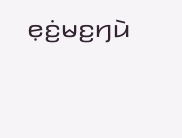ꤕ꤫ꤢꤦ꤬ꤗꤢ꤬ꤚꤣꤧ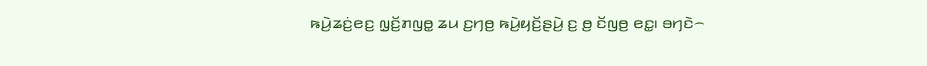ꤒꤣꤧ꤬ꤘꤢꤦ꤬ꤕꤢ꤬ ꤜ꤫ꤢꤩ꤬ꤊꤜꤥ꤭ ꤘꤣ ꤢ꤬ꤚꤥ꤬ ꤒꤣꤧ꤬ꤟꤢꤩ꤬ꤔꤣꤧ꤬ ꤢ꤬ ꤥ꤬ ꤢꤩꤜꤥ꤬ ꤕꤢ꤭꤯ ꤋꤚꤢꤧ꤮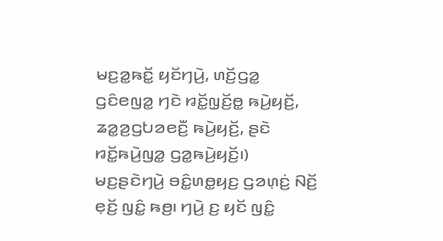ꤗꤢ꤬ꤤ꤭ꤒꤢꤩ꤭ ꤟꤢꤩꤚꤣꤧ꤬, ꤛꤢꤩ꤬ꤞꤤ꤭ ꤞꤢꤨꤕꤜꤤ꤭ ꤚꤢꤧ ꤙꤢꤩ꤭ꤜ꤫ꤢꤩ꤬ꤥ꤭ ꤒꤣꤧ꤬ꤟꤢꤩ꤬, ꤘꤤ꤭ꤤ꤬ꤞꤝꤤꤕꤢꤪ꤬ ꤒꤣꤧ꤬ꤟꤢꤩ꤬, ꤔꤢꤧ ꤙꤢꤩ꤭ꤒꤣꤧ꤬ꤜꤤ꤭ ꤞꤤ꤭ꤒꤣꤧ꤬ꤟꤢꤩ꤬꤯)
ꤗꤢ꤬ꤔꤢꤧꤚꤣꤧ꤬ ꤋꤢꤨ꤭ꤛꤥ꤭ꤟꤢ꤬ ꤞꤤꤛ꤫ꤢꤦ꤬ ꤡꤢꤩ꤬ ꤕ꤫ꤢꤩ꤬ ꤜꤢꤨ꤭ ꤒꤥ꤬꤯ ꤚꤣꤧ꤬ ꤢ꤬ ꤟꤢꤩ ꤜꤢꤨ꤭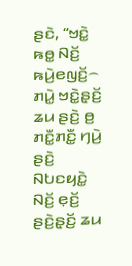ꤔꤢꤧ, “ꤠꤢꤧ꤭ ꤒꤥ꤭ ꤡꤢꤩ꤬ ꤒꤣꤧ꤬ꤕꤜꤢꤩ꤬꤮ ꤊꤣꤧ꤭ ꤠꤢꤧ꤭ꤔ꤫ꤢꤩ꤬ ꤘꤣ ꤔꤢꤧ꤬ ꤥ꤬ ꤊꤢꤪ꤭ꤊꤢꤪ꤭ ꤚꤣꤧ꤬ ꤔꤢꤧ꤬ ꤡꤝꤢꤟꤢꤧ꤭ ꤡꤢꤩ꤬ ꤕ꤫ꤢꤩ꤬ ꤔꤢꤧ꤬ꤔ꤫ꤢꤩ꤬ ꤘꤣ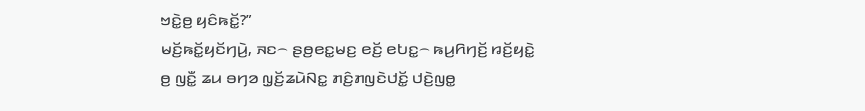ꤠꤢꤧ꤭ꤥ꤬ ꤟꤢꤨꤒꤢꤩ꤭?”
ꤗꤢꤩ꤬ꤒꤢꤩ꤭ꤟꤢꤩꤚꤣꤧ꤬, ꤏꤢ꤮ ꤔꤥ꤬ꤕꤢ꤭ꤗꤢ꤬ ꤕꤢꤩ꤬ ꤕꤝꤢ꤭꤮ ꤒꤣ꤬ꤖꤚꤢꤩ꤬ ꤙꤢꤩ꤬ꤟꤢꤧ꤭ ꤥ꤬ ꤜꤢꤪ꤭ ꤘꤣ ꤋꤚꤤ ꤜ꤫ꤢꤩ꤬ꤘꤣꤧꤡꤢ꤭ ꤊꤢꤨ꤬ꤊꤜꤢꤧꤓꤢꤩ꤭ ꤓꤢꤧ꤬ꤜꤥ꤭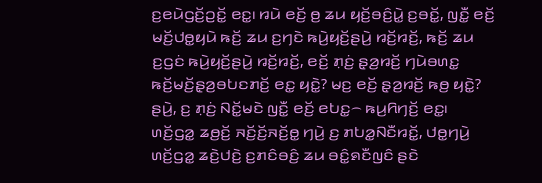ꤢ꤬ꤕꤣꤧꤞꤢꤩ꤬ꤑꤢꤩ꤭ ꤕꤢ꤭꤯ ꤙꤣꤧ ꤕꤢꤩ꤬ ꤥ꤬ ꤘꤣ ꤟꤢꤩ꤬ꤋꤢꤨ꤬ꤣꤧ꤭ ꤢ꤬ꤋꤢꤩ꤭, ꤜꤢꤪ꤭ ꤕꤢꤩ꤬ ꤗꤢꤩ꤬ꤓꤥ꤭ꤟꤣꤧ ꤒꤢꤩ꤬ ꤘꤣ ꤢ꤬ꤚꤢꤧ ꤒꤣꤧ꤬ꤟꤢꤩ꤬ꤔꤣꤧ꤬ ꤙꤢꤩ꤬ꤙꤢꤩ꤬, ꤒꤢꤩ꤬ ꤘꤣ ꤢ꤬ꤞꤢꤦ ꤒꤣꤧ꤬ꤟꤢꤩ꤬ꤔꤣꤧ꤬ ꤙꤢꤩ꤬ꤙꤢꤩ꤬, ꤕꤢꤩ꤬ ꤊ꤫ꤢꤦ꤬ ꤔ꤫ꤤ꤬ꤙꤢꤩ꤬ ꤚꤣꤧꤋꤛꤢ꤭ ꤒꤢꤩ꤬ꤗꤢꤩ꤬ꤔ꤫ꤤ꤬ꤋꤝꤢꤊꤢꤩ꤬ ꤕꤢ꤭ ꤟꤢꤧ꤭? ꤗꤢ꤬ ꤕꤢꤩ꤬ ꤔ꤫ꤤ꤬ꤙꤢꤩ꤬ ꤒꤥ꤬ ꤟꤢꤧ꤭? ꤔꤣꤧ꤬, ꤢ꤬ ꤊ꤫ꤢꤦ꤬ ꤡꤢꤩ꤭ꤗꤢꤧ ꤜꤢꤪ꤭ ꤕꤢꤩ꤬ ꤕꤝꤢ꤭꤮ ꤒꤣ꤬ꤖꤚꤢꤩ꤬ ꤕꤢ꤭꤯
ꤛꤢꤩ꤬ꤞꤤ꤭ ꤘꤥ꤬ꤢꤩ꤬ ꤏꤢꤩ꤬ꤢꤩ꤬ꤏꤢꤩ꤬ꤥ꤭ ꤚꤣꤧ꤬ ꤢ꤬ ꤊꤝꤤ꤭ꤡꤢꤪꤙꤢꤩ꤭, ꤓꤥ꤭ꤚꤣꤧ꤬ ꤛꤢꤩ꤬ꤞꤤ꤭ ꤘꤢꤧ꤬ꤓꤢꤧ꤬ ꤢ꤬ꤊꤢꤨꤋꤢꤨ꤬ ꤘꤣ ꤋꤢꤨ꤭ꤎꤢꤪꤜꤢꤨ ꤔꤢꤧ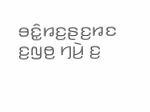ꤋꤢꤨ꤭ꤙꤢ꤬ꤔꤢ꤬ꤙꤢ ꤢ꤬ꤜꤥ꤬ ꤚꤣꤧ꤬ ꤢ꤬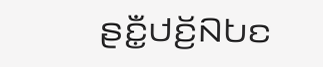ꤔꤢꤪ꤭ꤓꤢꤩ꤬ꤡꤝꤢ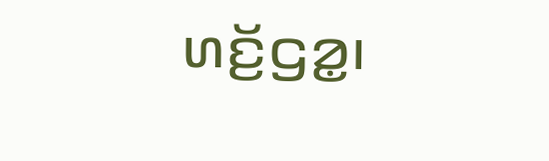ꤛꤢꤩ꤬ꤞꤤ꤭꤯